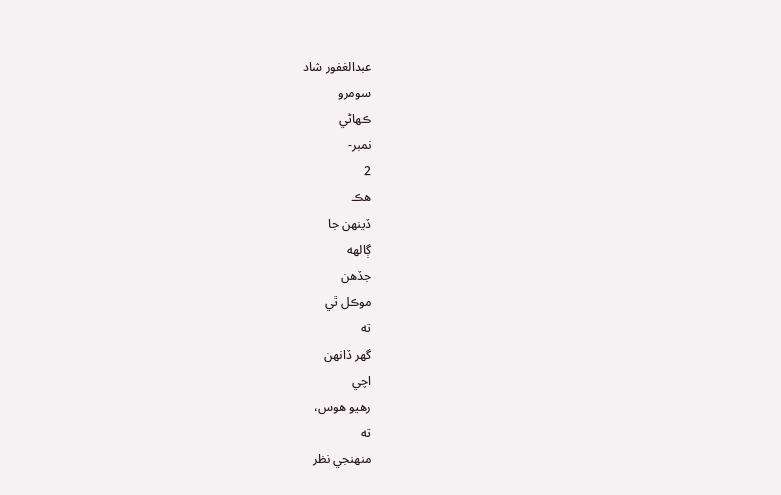عبدالغفور شاد
سومرو
ڪهاڻي
نمبر-
2
هڪ
ڏينهن جا
ڳالهه
جڏهن
موڪل ٿي
ته
گھر ڏانهن
اچي
رهيو هوس،
ته
منهنجي نظر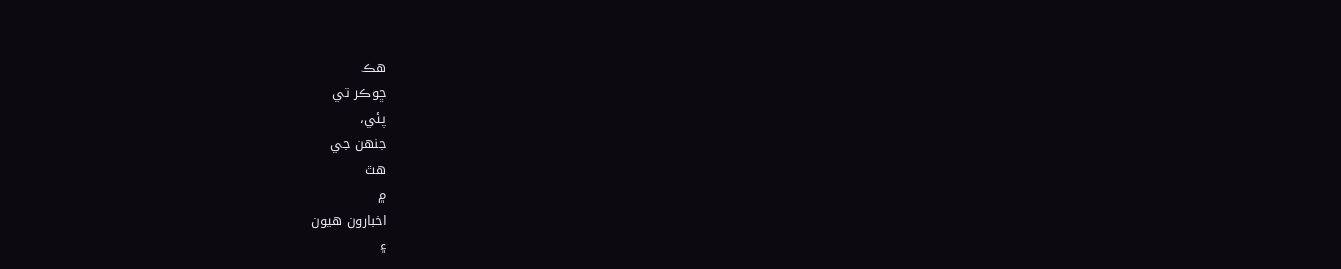هڪ
ڇوڪر تي
پئي،
جنهن جي
هٿ
۾
اخبارون هيون
۽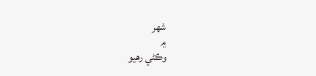شهر
۾
وڪڻي رهيو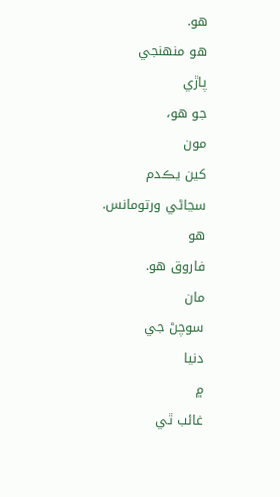هو.
هو منهنجي
پاڙي
جو هو،
مون
کين يڪدم
سڃاڻي ورتومانس.
هو
فاروق هو.
مان
سوچڻ جي
دنيا
۾
غائب ٿي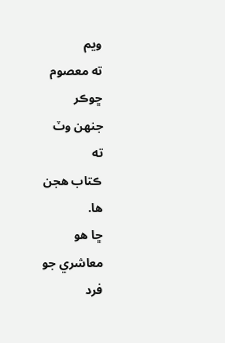ويم
ته معصوم
ڇوڪر
جنهن وٽ
ته
ڪتاب هجن
ها.
ڇا هو
معاشري جو
فرد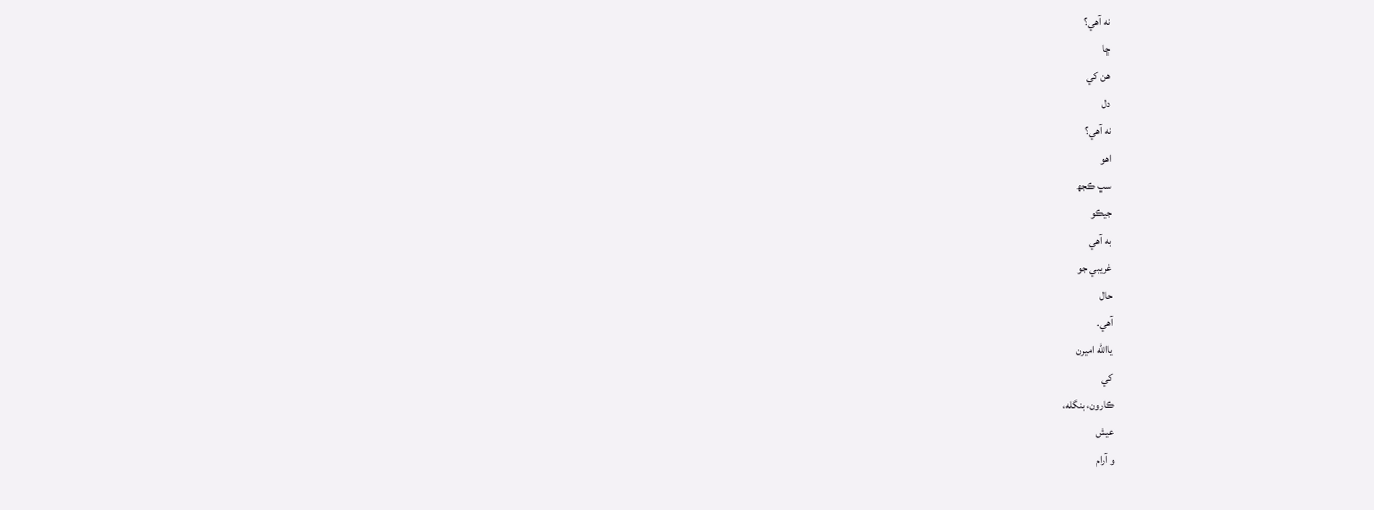نه آهي؟
ڇا
هن کي
دل
نه آهي؟
اهو
سڀ ڪجھ
جيڪو
به آهي
غريبي جو
حال
آهي.
ياالله اميرن
کي
ڪارون، بنگله،
عيش
و آرام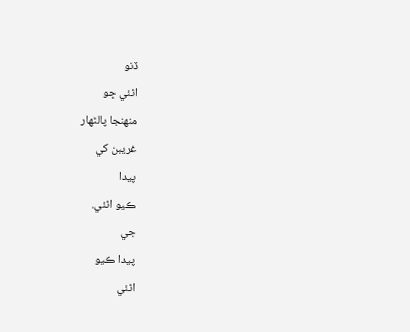ڏنو
اٿئي ڇو
منهنجا پالڻهار
غريبن کي
پيدا
ڪيو اٿئي.
جي
پيدا ڪيو
اٿئي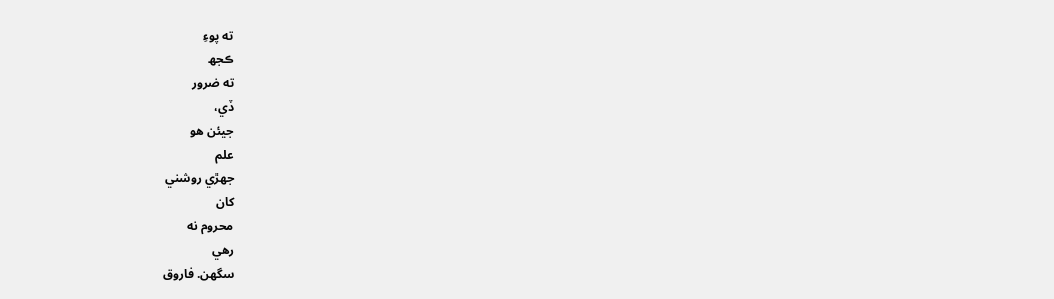ته پوءِ
ڪجھ
ته ضرور
ڏي،
جيئن هو
علم
جهڙي روشني
کان
محروم نه
رهي
سگھن. فاروق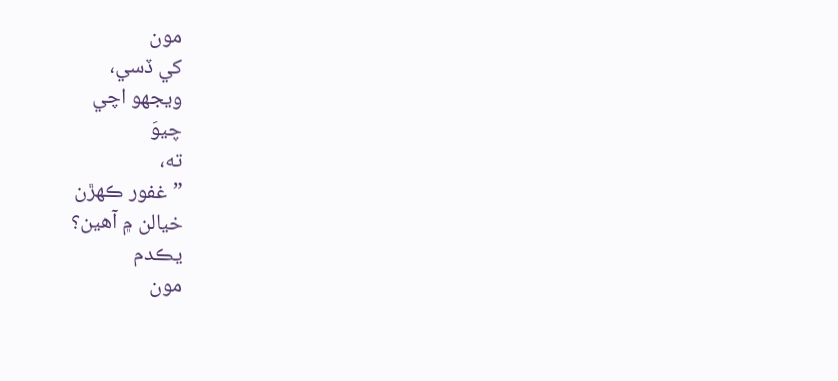مون
کي ڏسي،
ويجھو اچي
چيوَ
ته،
”غفور ڪهڙن
خيالن ۾ آهين؟
يڪدم
مون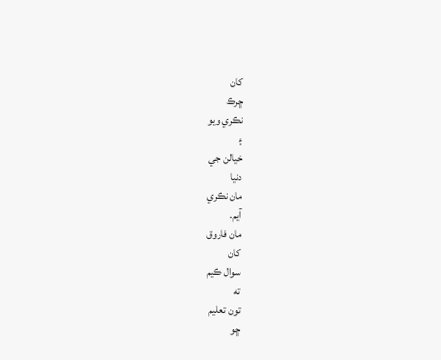کان
ڇرڪ
نڪري ويو
۽
خيالن جي
دنيا
مان نڪري
آيم.
مان فاروق
کان
سوال ڪيم
ته
تون تعليم
ڇو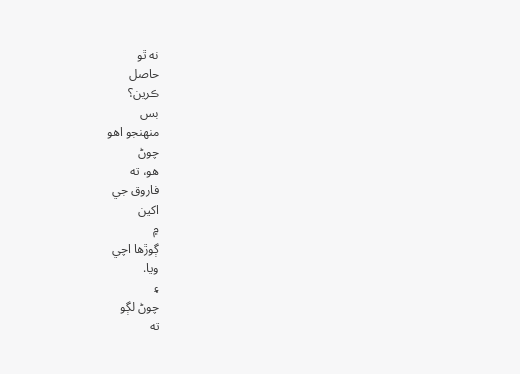نه ٿو
حاصل
ڪرين؟
بس
منهنجو اهو
چوڻ
هو، ته
فاروق جي
اکين
۾
ڳوڙها اچي
ويا.
۽
چوڻ لڳو
ته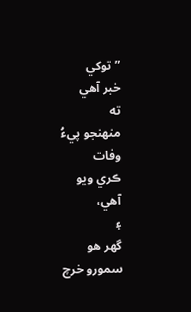”توکي
خبر آهي
ته
منهنجو پيءُ
وفات
ڪري ويو
آهي،
۽
گھر هو
سمورو خرچ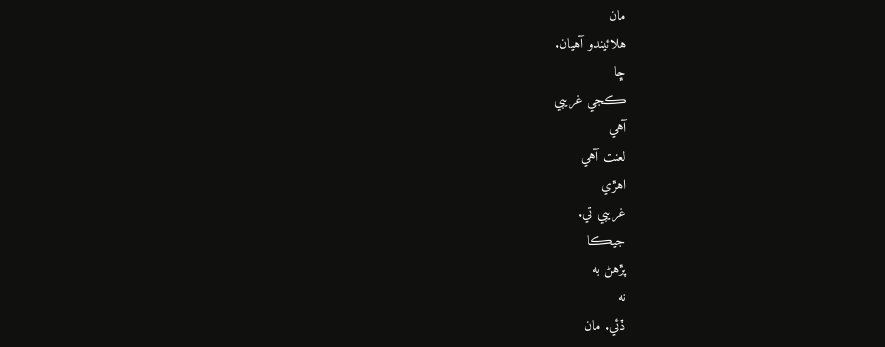مان
هلائيندو آهيان.
ڇا
ڪجي غريبي
آهي
لعنت آهي
اهڙي
غريبي تي.
جيڪا
پڙهڻ به
نه
ڏئي. مان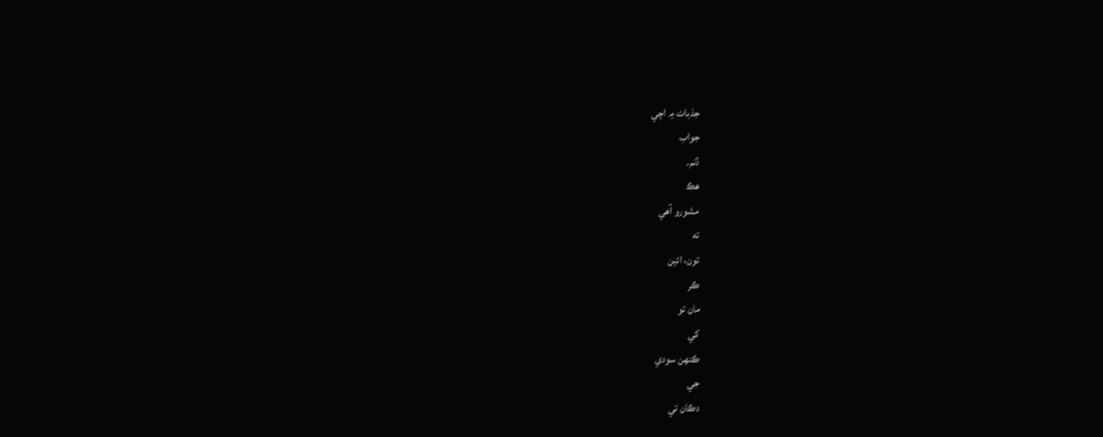جذبات ۾ اچي
جواب
ڏنم.
هڪ
مشورو آهي
ته
تون، ائين
ڪر
مان تو
کي
ڪنهن سودي
جي
دڪان تي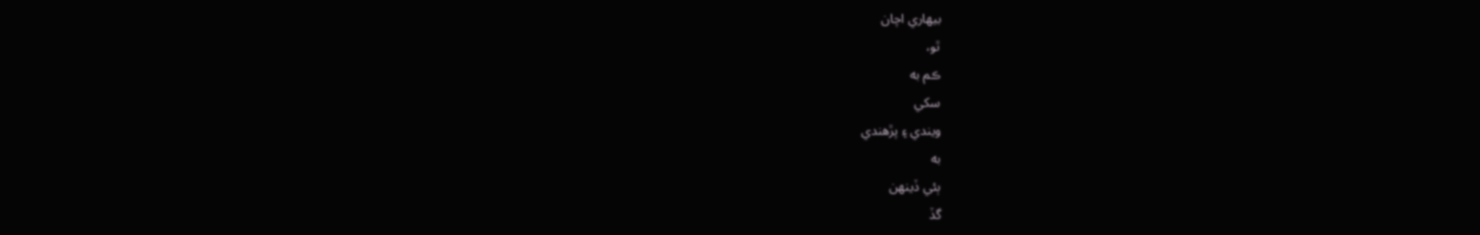بيهاري اچان
ٿو،
ڪم به
سکي
ويندي ۽ پڙهندي
به
ٻئي ڏينهن
گڏ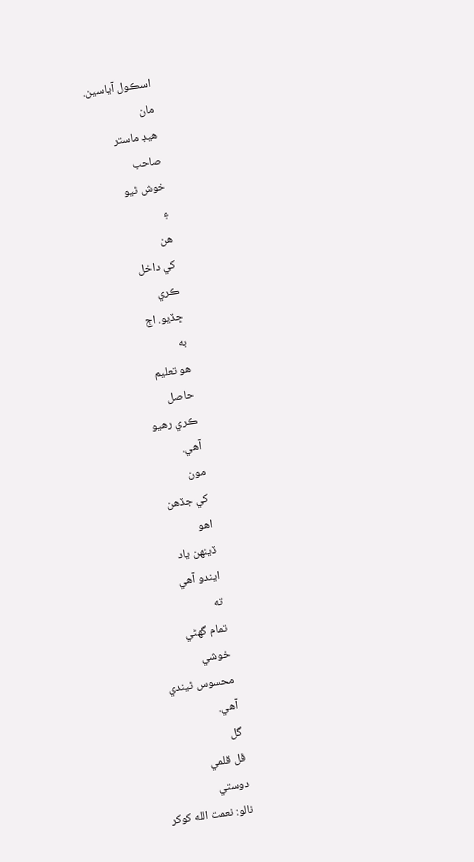اسڪول آياسين.
مان
هيڊ ماستر
صاحب
خوش ٿيو
۽
هن
کي داخل
ڪري
ڇڏيو. اڄ
به
هو تعليم
حاصل
ڪري رهيو
آهي.
مون
کي جڏهن
اهو
ڏينهن ياد
ايندو آهي
ته
تمام گھڻي
خوشي
محسوس ٿيندي
آهي.
گل
ڦل قلمي
دوستي
نالو: نعمت الله کوکر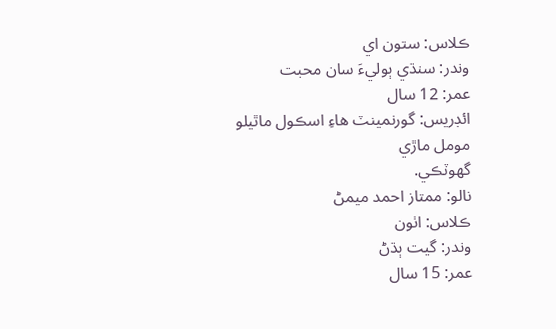ڪلاس: ستون اي
وندر: سنڌي ٻوليءَ سان محبت
عمر: 12 سال
ائڊريس: گورنمينٽ هاءِ اسڪول ماٿيلو مومل ماڙي
گهوٽڪي.
نالو: ممتاز احمد ميمڻ
ڪلاس: اٺون
وندر: گيت ٻڌڻ
عمر: 15 سال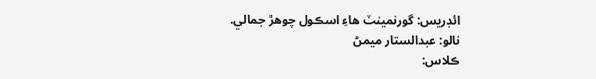ائڊريس: گورنمينٽ هاءِ اسڪول چوهڙ جمالي.
نالو: عبدالستار ميمڻ
ڪلاس: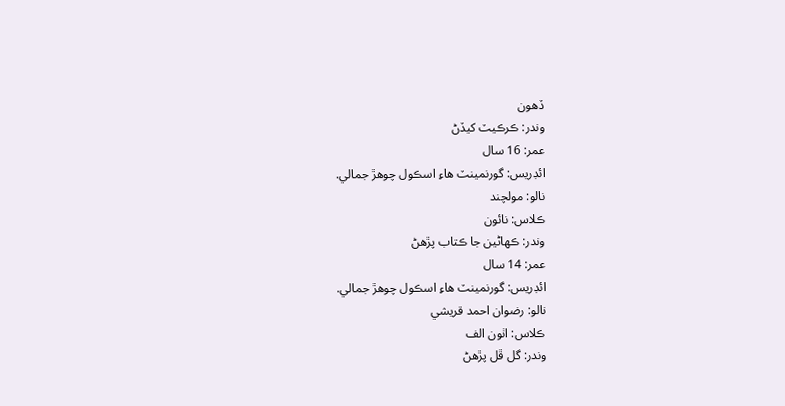ڏهون
وندر: ڪرڪيٽ کيڏڻ
عمر: 16 سال
ائڊريس: گورنمينٽ هاءِ اسڪول چوهڙ جمالي.
نالو: مولچند
ڪلاس: نائون
وندر: ڪهاڻين جا ڪتاب پڙهڻ
عمر: 14 سال
ائڊريس: گورنمينٽ هاءِ اسڪول چوهڙ جمالي.
نالو: رضوان احمد قريشي
ڪلاس: اٺون الف
وندر: گل ڦل پڙهڻ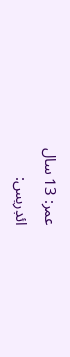عمر: 13 سال
ائڊريس: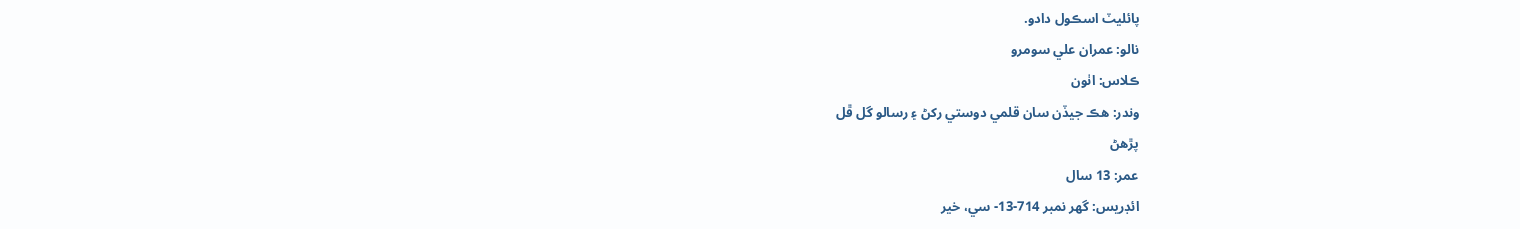پائليٽ اسڪول دادو.
نالو: عمران علي سومرو
ڪلاس: اٺون
وندر: هڪ جيڏن سان قلمي دوستي رکڻ ۽ رسالو گل ڦل
پڙهڻ
عمر: 13 سال
ائڊريس: گهر نمبر 714-13- سي، خير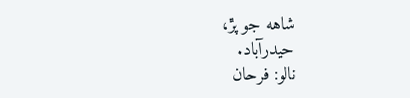شاهه جو پڙ،
حيدرآباد.
نالو: فرحان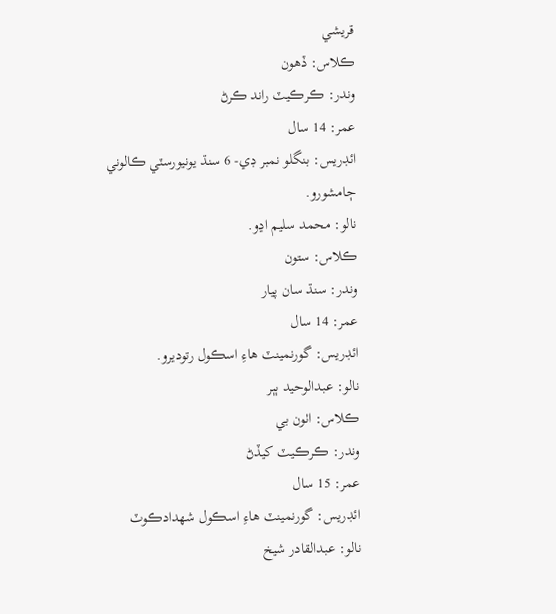قريشي
ڪلاس: ڏهون
وندر: ڪرڪيٽ راند ڪرڻ
عمر: 14 سال
ائڊريس: بنگلو نمبر ڊي- 6 سنڌ يونيورسٽي ڪالوني
ڄامشورو.
نالو: محمد سليم اڍو.
ڪلاس: ستون
وندر: سنڌ سان پيار
عمر: 14 سال
ائڊريس: گورنمينٽ هاءِ اسڪول رتوديرو.
نالو: عبدالوحيد ٻٻر
ڪلاس: اٺون بي
وندر: ڪرڪيٽ کيڏڻ
عمر: 15 سال
ائڊريس: گورنمينٽ هاءِ اسڪول شهدادڪوٽ
نالو: عبدالقادر شيخ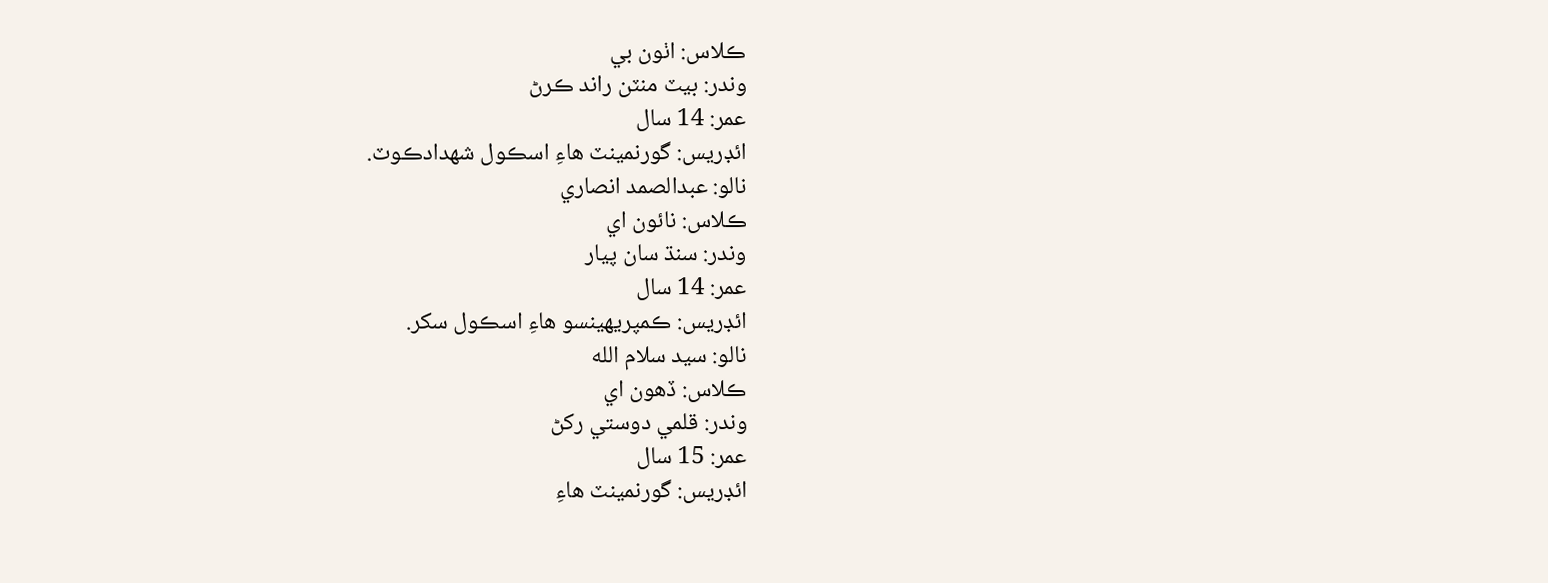ڪلاس: اٺون بي
وندر: بيٽ منٽن راند ڪرڻ
عمر: 14 سال
ائڊريس: گورنمينٽ هاءِ اسڪول شهدادڪوٽ.
نالو: عبدالصمد انصاري
ڪلاس: نائون اي
وندر: سنڌ سان پيار
عمر: 14 سال
ائڊريس: ڪمپريهينسو هاءِ اسڪول سکر.
نالو: سيد سلام الله
ڪلاس: ڏهون اي
وندر: قلمي دوستي رکڻ
عمر: 15 سال
ائڊريس: گورنمينٽ هاءِ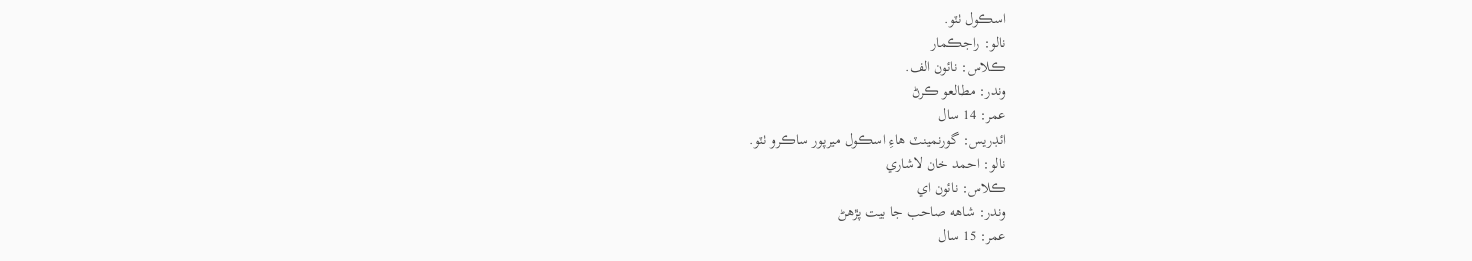اسڪول ٺٽو.
نالو: راجڪمار
ڪلاس: نائون الف.
وندر: مطالعو ڪرڻ
عمر: 14 سال
ائڊريس: گورنمينٽ هاءِ اسڪول ميرپور ساڪرو ٺٽو.
نالو: احمد خان لاشاري
ڪلاس: نائون اي
وندر: شاهه صاحب جا بيت پڙهڻ
عمر: 15 سال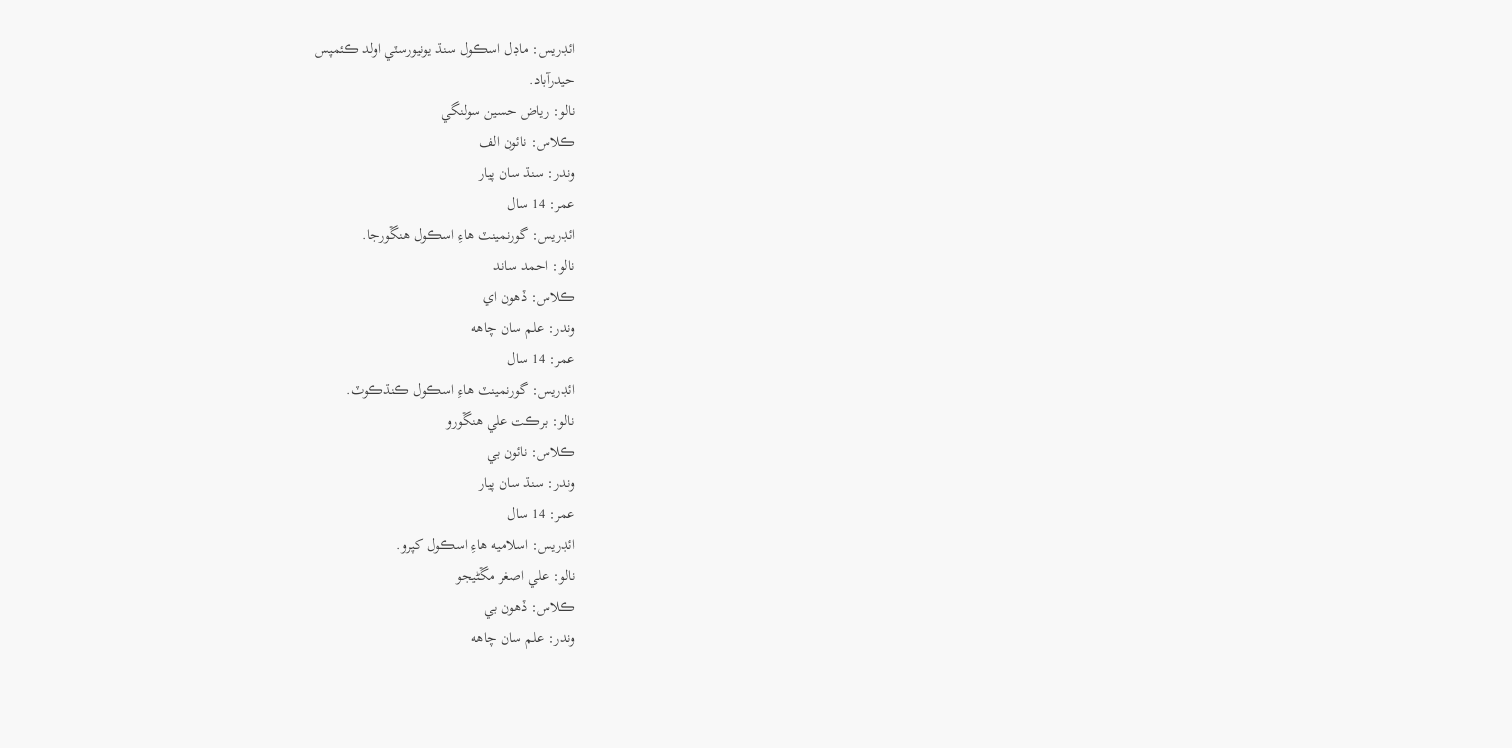ائڊريس: ماڊل اسڪول سنڌ يونيورسٽي اولد ڪئمپس
حيدرآباد.
نالو: رياض حسين سولنگي
ڪلاس: نائون الف
وندر: سنڌ سان پيار
عمر: 14 سال
ائڊريس: گورنمينٽ هاءِ اسڪول هنڱورجا.
نالو: احمد ساند
ڪلاس: ڏهون اي
وندر: علم سان چاهه
عمر: 14 سال
ائڊريس: گورنمينٽ هاءِ اسڪول ڪنڌڪوٽ.
نالو: برڪت علي هنڱورو
ڪلاس: نائون بي
وندر: سنڌ سان پيار
عمر: 14 سال
ائڊريس: اسلاميه هاءِ اسڪول کپرو.
نالو: علي اصغر مڱڻيجو
ڪلاس: ڏهون بي
وندر: علم سان چاهه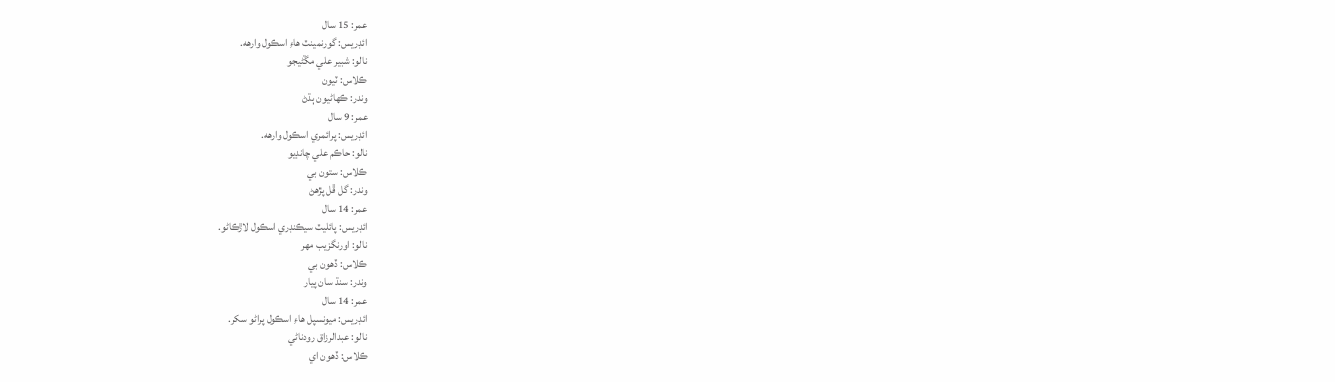عمر: 15 سال
ائڊريس: گورنمينٽ هاءِ اسڪول وارهه.
نالو: شبير علي مڱڻيجو
ڪلاس: ٽيون
وندر: ڪهاڻيون ٻڌڻ
عمر: 9 سال
ائڊريس: پرائمري اسڪول وارهه.
نالو: حاڪم علي چانڊيو
ڪلاس: ستون بي
وندر: گل ڦل پڙهڻ
عمر: 14 سال
ائڊريس: پائليٽ سيڪنڊري اسڪول لاڙڪاڻو.
نالو: اورنگزيب مهر
ڪلاس: ڏهون بي
وندر: سنڌ سان پيار
عمر: 14 سال
ائڊريس: ميونسپل هاءِ اسڪول پراڻو سکر.
نالو: عبدالرزاق رودناڻي
ڪلاس: ڏهون اي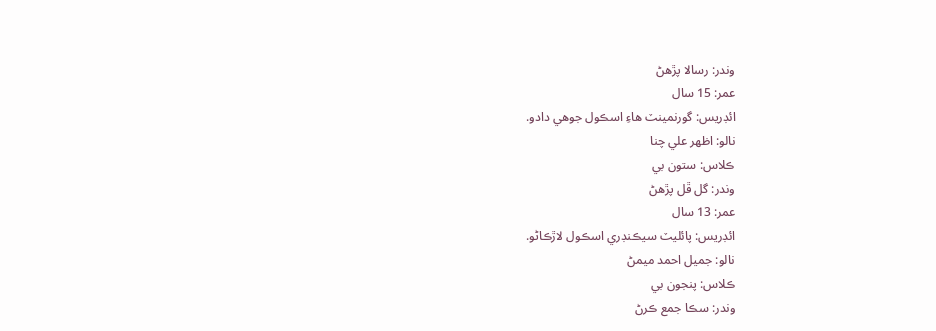وندر: رسالا پڙهڻ
عمر: 15 سال
ائڊريس: گورنمينٽ هاءِ اسڪول جوهي دادو.
نالو: اظهر علي چنا
ڪلاس: ستون بي
وندر: گل ڦل پڙهڻ
عمر: 13 سال
ائڊريس: پائليٽ سيڪنڊري اسڪول لاڙڪاڻو.
نالو: جميل احمد ميمڻ
ڪلاس: پنجون بي
وندر: سڪا جمع ڪرڻ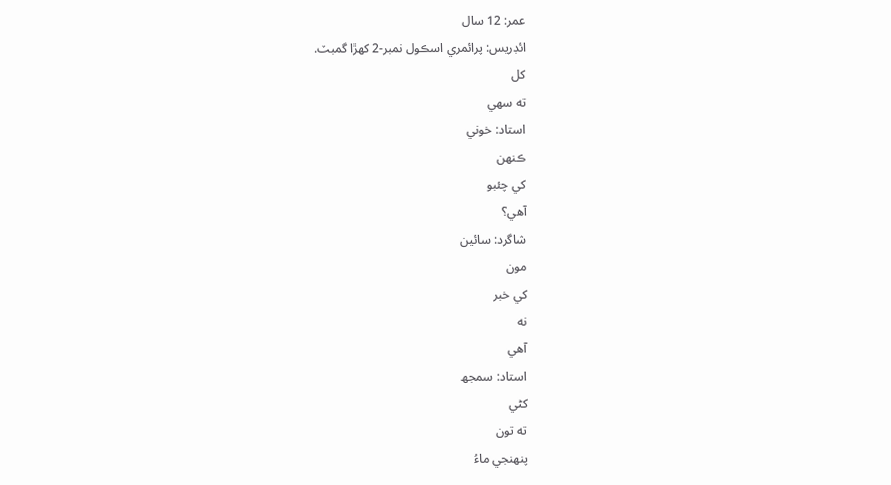عمر: 12 سال
ائڊريس: پرائمري اسڪول نمبر-2 کهڙا گمبٽ.
کل
ته سهي
استاد: خوني
ڪنهن
کي چئبو
آهي؟
شاگرد: سائين
مون
کي خبر
نه
آهي
استاد: سمجھ
کڻي
ته تون
پنهنجي ماءُ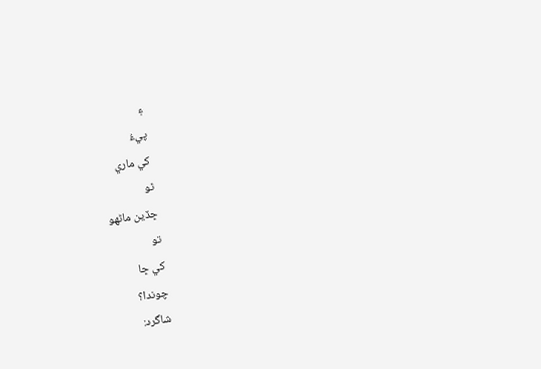۽
پيءُ
کي ماري
ٿو
ڇڏين ماڻهو
تو
کي ڇا
چوندا؟
شاگرد: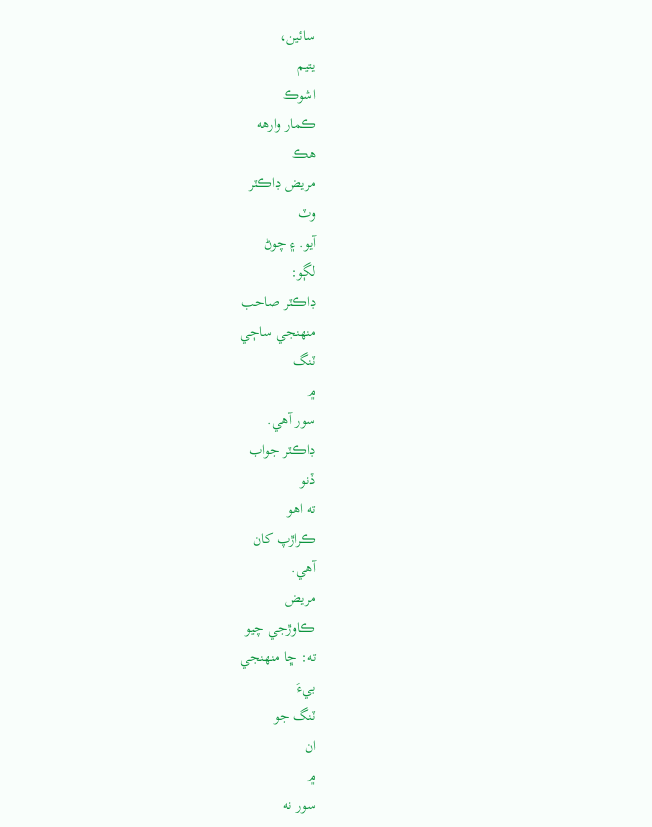سائين،
يتيم
اشوڪ
ڪمار وارهه
هڪ
مريض ڊاڪٽر
وٽ
آيو. ۽ چوڻ
لڳو:
ڊاڪٽر صاحب
منهنجي ساڄي
ٽنگ
۾
سور آهي.
ڊاڪٽر جواب
ڏنو
ته اهو
ڪراڙپ کان
آهي.
مريض
ڪاوڙجي چيو
ته: ڇا منهنجي
بيءَ
ٽنگ جو
ان
۾
سور نه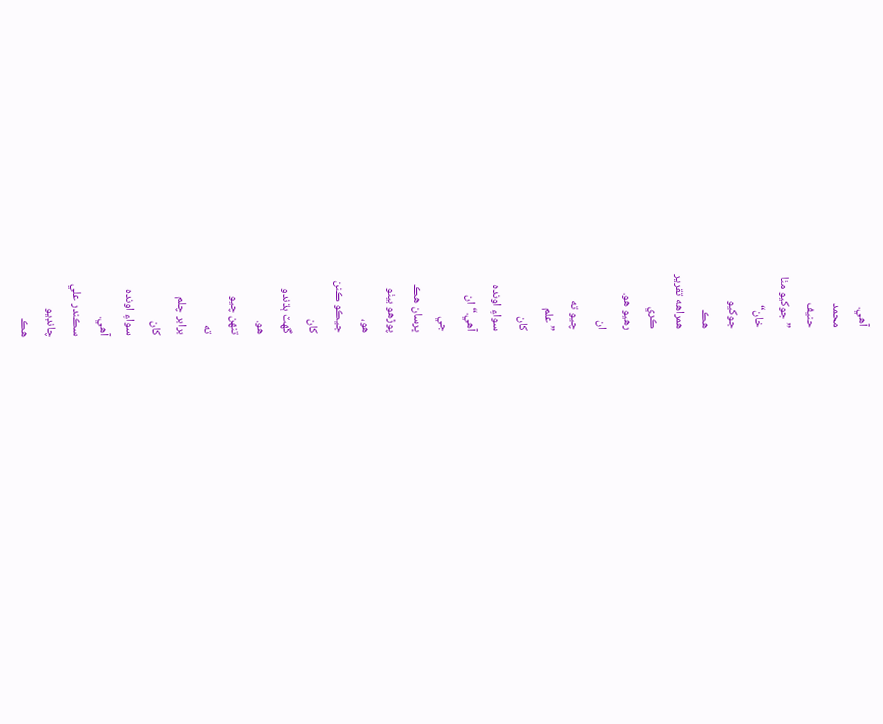آهي.
محمد
حنيف
”جوکيو مٺا
خان“
جوکيو
هڪ
همراهه تقرير
ڪري
رهيو هو.
ان
چيو ته
”علم
کان
سواءِ اونده
آهي.“ ان
جي
ڀرسان هڪ
پوڙهو بيٺو
هو،
جيڪو ڪنن
کان
گھٽ ٻڌندو
هو.
تنهن چيو
ته
برابر چلم
کان
سواءِ اونده
آهي.
سڪندر علي
چانڊيو
هڪ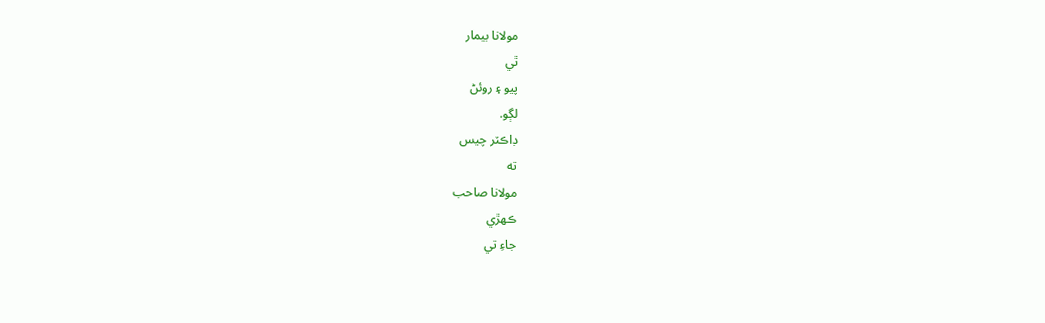مولانا بيمار
ٿي
پيو ۽ روئڻ
لڳو.
ڊاڪٽر چيس
ته
مولانا صاحب
ڪهڙي
جاءِ تي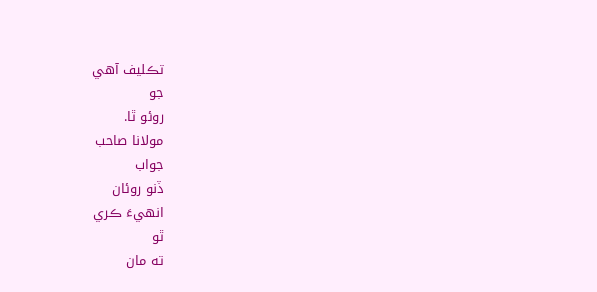تڪليف آهي
جو
روئو ٿا.
مولانا صاحب
جواب
ڏنو روئان
انهيءَ ڪري
ٿو
ته مان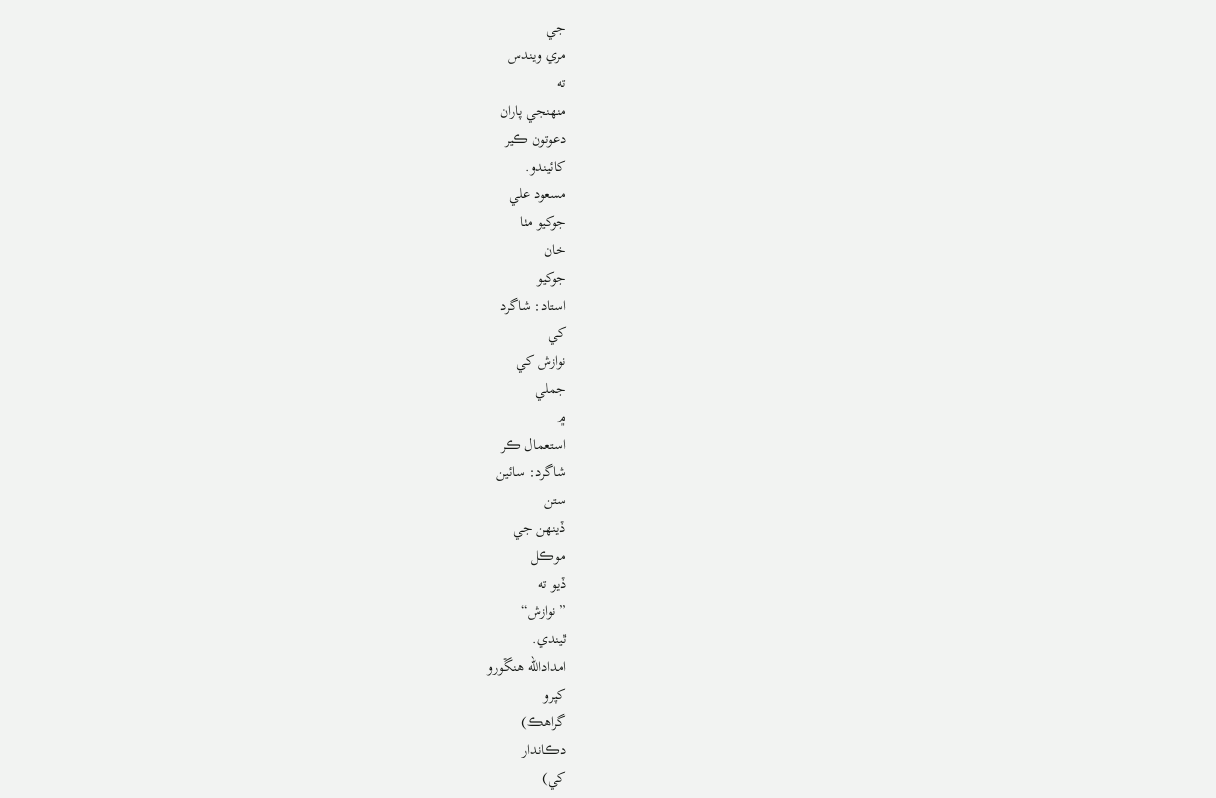جي
مري ويندس
ته
منهنجي پاران
دعوتون ڪير
کائيندو.
مسعود علي
جوکيو مٺا
خان
جوکيو
استاد: شاگرد
کي
نوازش کي
جملي
۾
استعمال ڪر
شاگرد: سائين
ستن
ڏينهن جي
موڪل
ڏيو ته
”نوازش“
ٿيندي.
امدادالله هنڱورو
کپرو
گراهڪ)
دڪاندار
کي)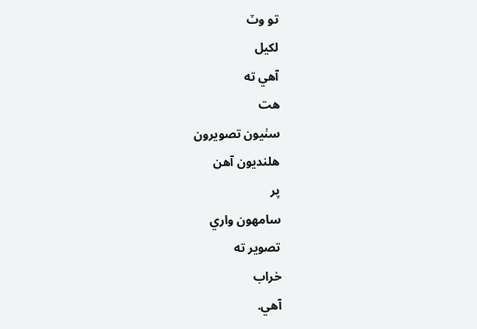تو وٽ
لکيل
آهي ته
هت
سٺيون تصويرون
هلنديون آهن
پر
سامهون واري
تصوير ته
خراب
آهي.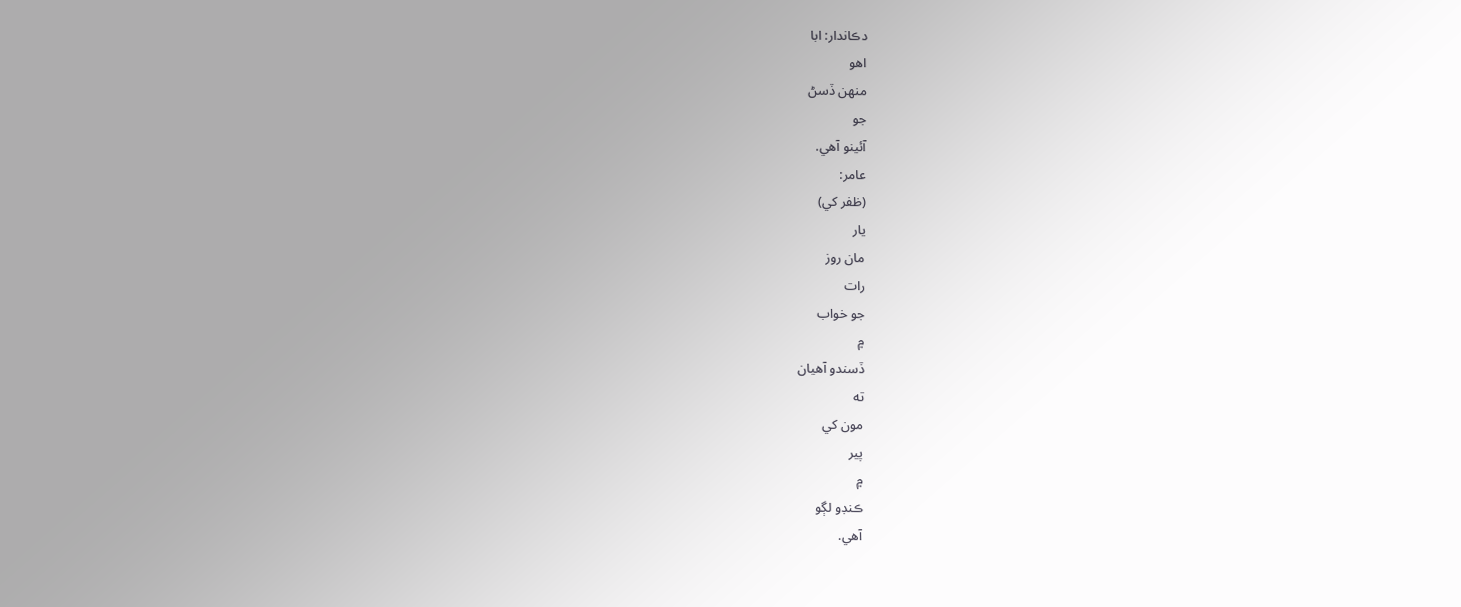دڪاندار: ابا
اهو
منهن ڏسڻ
جو
آئينو آهي.
عامر:
(ظفر کي)
يار
مان روز
رات
جو خواب
۾
ڏسندو آهيان
ته
مون کي
پير
۾
ڪنڊو لڳو
آهي.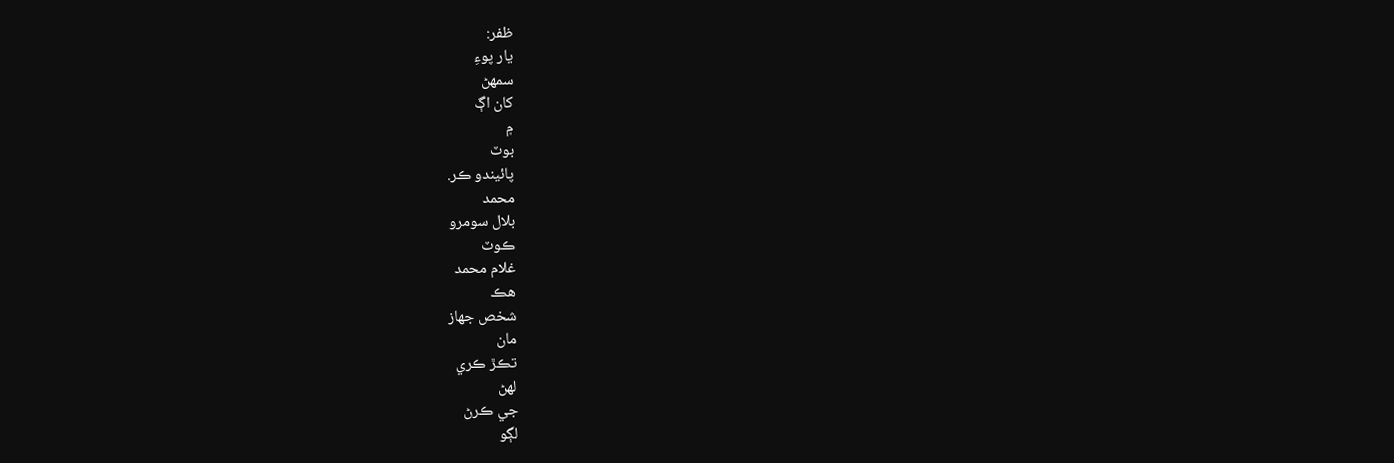ظفر:
يار پوءِ
سمهڻ
کان اڳ
۾
بوٽ
پائيندو ڪر.
محمد
بلال سومرو
ڪوٽ
غلام محمد
هڪ
شخص جھاز
مان
تڪڙ ڪري
لهڻ
جي ڪرڻ
لڳو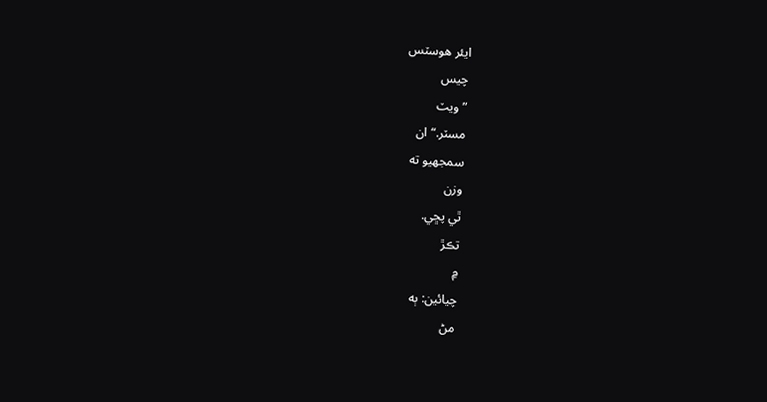ايئر هوسٽس
چيس
”ويٽ
مسٽر.“ ان
سمجهيو ته
وزن
ٿي پڇي.
تڪڙ
۾
چيائين: ٻه
مڻ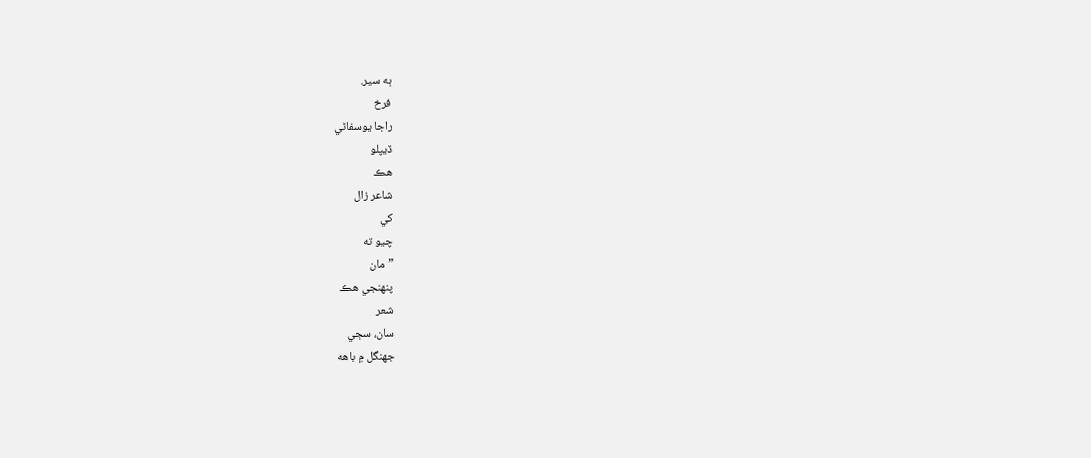ٻه سير.
فرخ
راجا يوسفاڻي
ڏيپلو
هڪ
شاعر زال
کي
چيو ته
”مان
پنهنجي هڪ
شعر
سان، سڄي
جھنگل ۾ باهه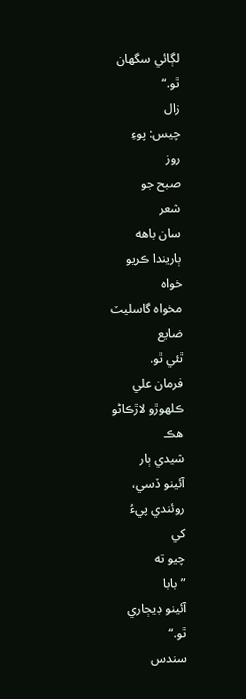لڳائي سگھان
ٿو.“
زال
چيس: پوءِ
روز
صبح جو
شعر
سان باهه
ٻاريندا ڪريو
خواه
مخواه گاسليٽ
ضايع
ٿئي ٿو.
فرمان علي
ڪلهوڙو لاڙڪاڻو
هڪ
شيدي ٻار
آئينو ڏسي،
روئندي پيءُ
کي
چيو ته
”بابا
آئينو ڊيڄاري
ٿو.“
سندس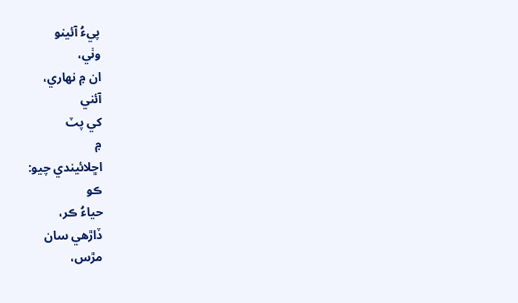پيءُ آئينو
وٺي،
ان ۾ نهاري،
آئني
کي پٽ
۾
اڇلائيندي چيو:
ڪو
حياءُ ڪر،
ڏاڙهي سان
مڙس،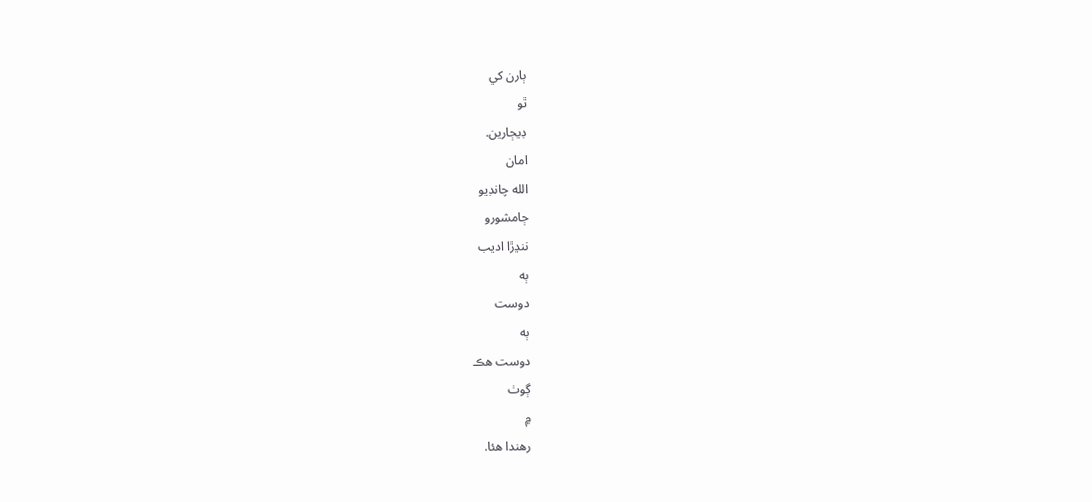ٻارن کي
ٿو
ڊيڄارين.
امان
الله چانڊيو
ڄامشورو
ننڍڙا اديب
ٻه
دوست
ٻه
دوست هڪ
ڳوٺ
۾
رهندا هئا.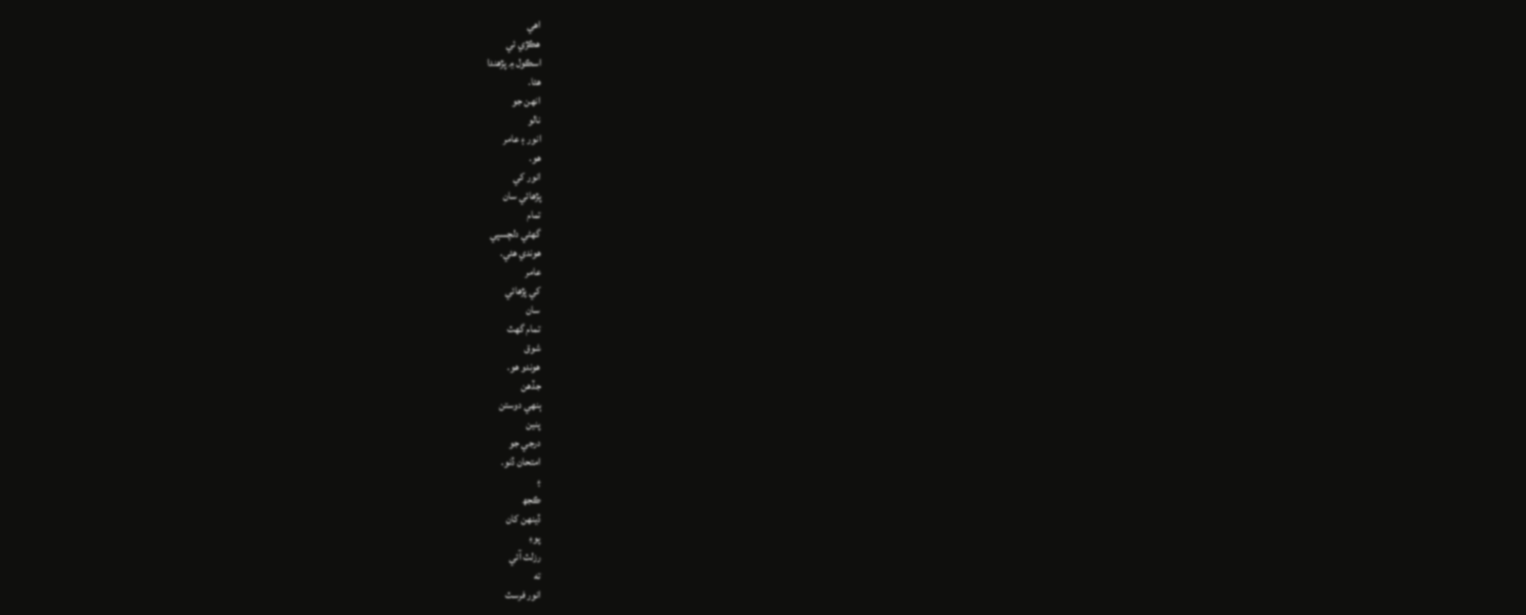اهي
هڪڙي ئي
اسڪول ۾ پڙهندا
هئا.
انهن جو
نالو
انور ۽ عامر
هو.
انور کي
پڙهائي سان
تمام
گھڻي دلچسپي
هوندي هئي.
عامر
کي پڙهائي
سان
تمام گھٽ
شوق
هوندو هو.
جڏهن
ٻنهي دوستن
پنين
درجي جو
امتحان ڏنو.
۽
ڪجھ
ڏينهن کان
پوءِ
رزلٽ آئي
ته
انور فرسٽ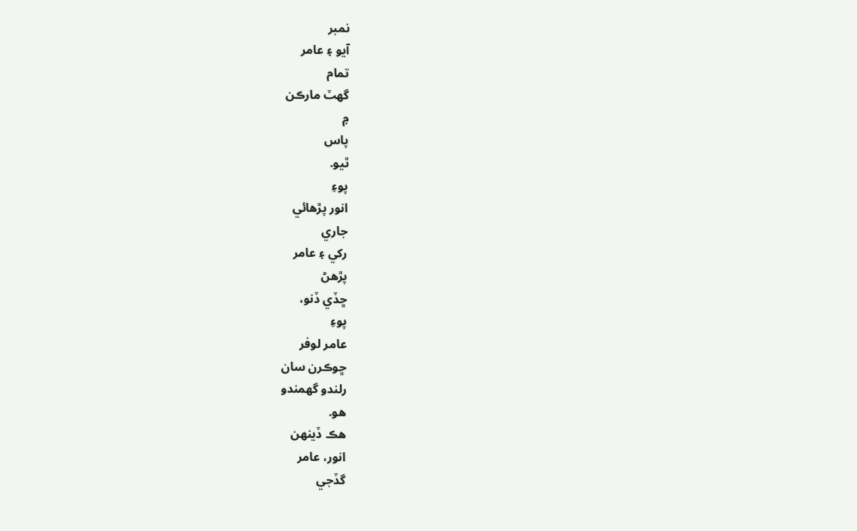نمبر
آيو ۽ عامر
تمام
گھٽ مارڪن
۾
پاس
ٿيو.
پوءِ
انور پڙهائي
جاري
رکي ۽ عامر
پڙهڻ
ڇڏي ڏنو،
پوءِ
عامر لوفر
ڇوڪرن سان
رلندو گھمندو
هو.
هڪ ڏينهن
انور، عامر
گڏجي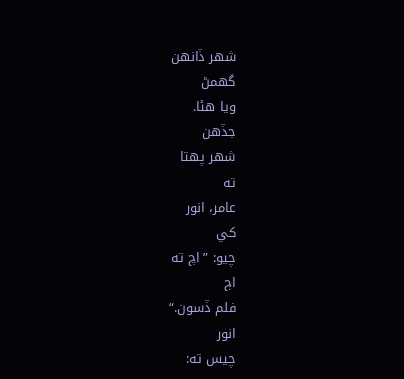شهر ڏانهن
گھمڻ
ويا هئا.
جڏهن
شهر پهتا
ته
عامر، انور
کي
چيو: ”اچ ته
اڄ
فلم ڏسون.“
انور
چيس ته: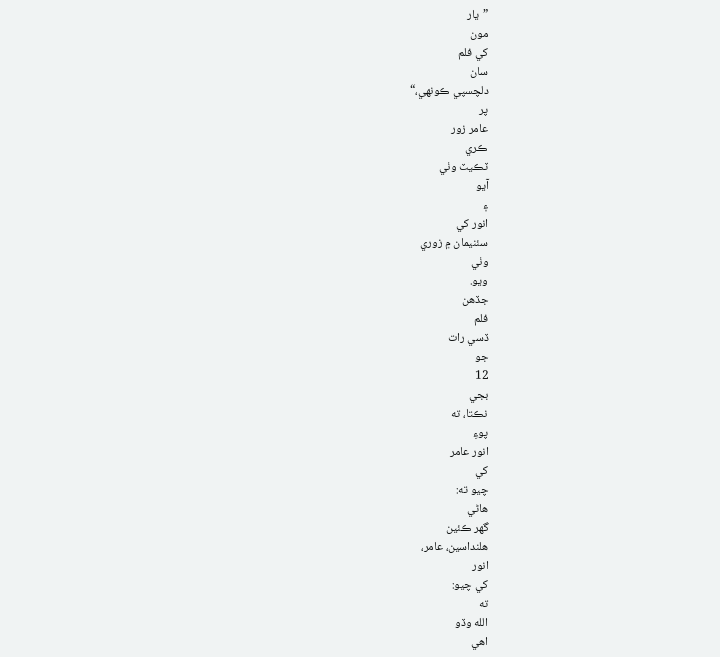”يار
مون
کي فلم
سان
دلچسپي ڪونهي،“
پر
عامر زور
ڪري
ٽڪيٽ وٺي
آيو
۽
انور کي
سئنيمان ۾ زوري
وٺي
ويو.
جڏهن
فلم
ڏسي رات
جو
12
بجي
نڪتا، ته
پوءِ
انور عامر
کي
چيو ته:
هاڻي
گهر ڪئين
هلنداسين، عامر،
انور
کي چيو:
ته
الله وڏو
اهي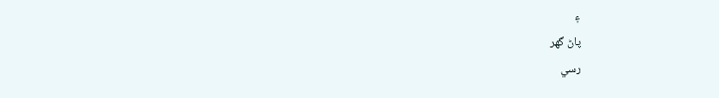۽
پاڻ گھر
رسي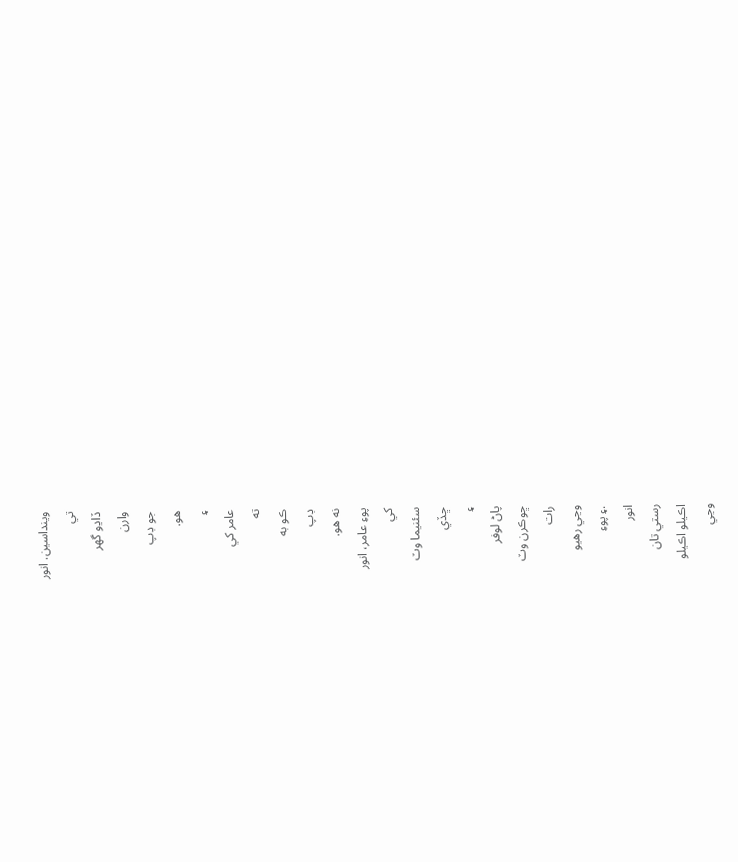وينداسين. انور
تي
ڏاڍو گھر
وارن
جو ڊپ
هو.
۽
عامر کي
ته
ڪو به
ڊپ
نه هو.
پوءِ عامر، انور
کي
سئنيما وٽ
ڇڏي
۽
پاڻ لوفر
ڇوڪرن وٽ
رات
وڃي رهيو
.۽ پوءِ
انور
رستي تان
اڪيلو اڪيلو
وڃي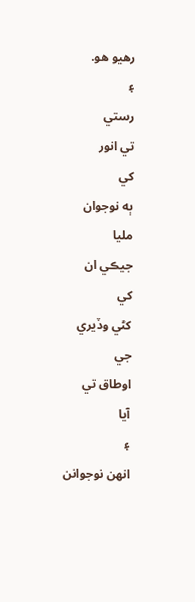رهيو هو.
۽
رستي
تي انور
کي
ٻه نوجوان
مليا
جيڪي ان
کي
کڻي وڏيري
جي
اوطاق تي
آيا
۽
انهن نوجوانن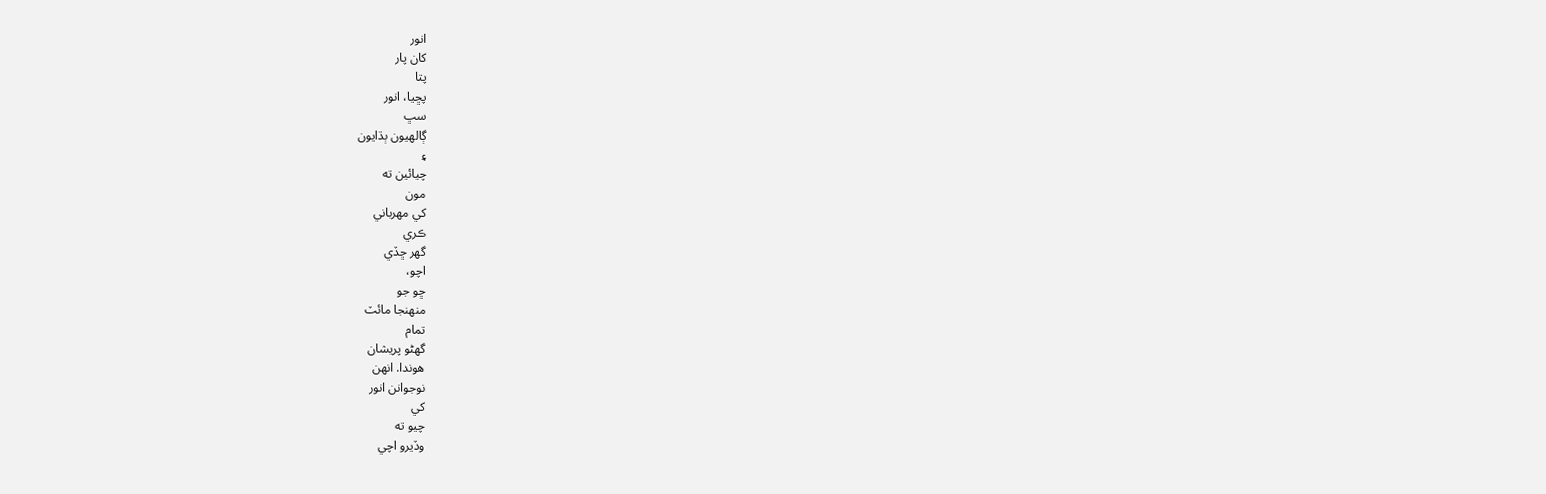انور
کان پار
پتا
پڇيا، انور
سڀ
ڳالهيون ٻڌايون
۽
چيائين ته
مون
کي مهرباني
ڪري
گهر ڇڏي
اچو،
ڇو جو
منهنجا مائٽ
تمام
گھڻو پريشان
هوندا. انهن
نوجوانن انور
کي
چيو ته
وڏيرو اچي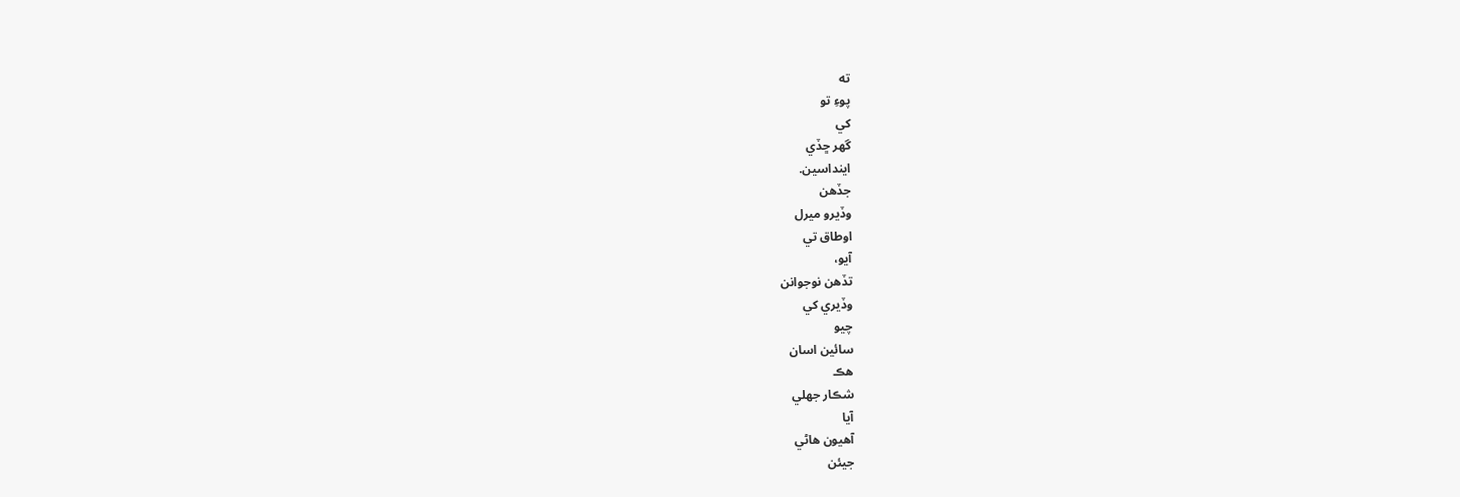ته
پوءِ تو
کي
گهر ڇڏي
اينداسين.
جڏهن
وڏيرو ميرل
اوطاق تي
آيو،
تڏهن نوجوانن
وڏيري کي
چيو
سائين اسان
هڪ
شڪار جھلي
آيا
آهيون هاڻي
جيئن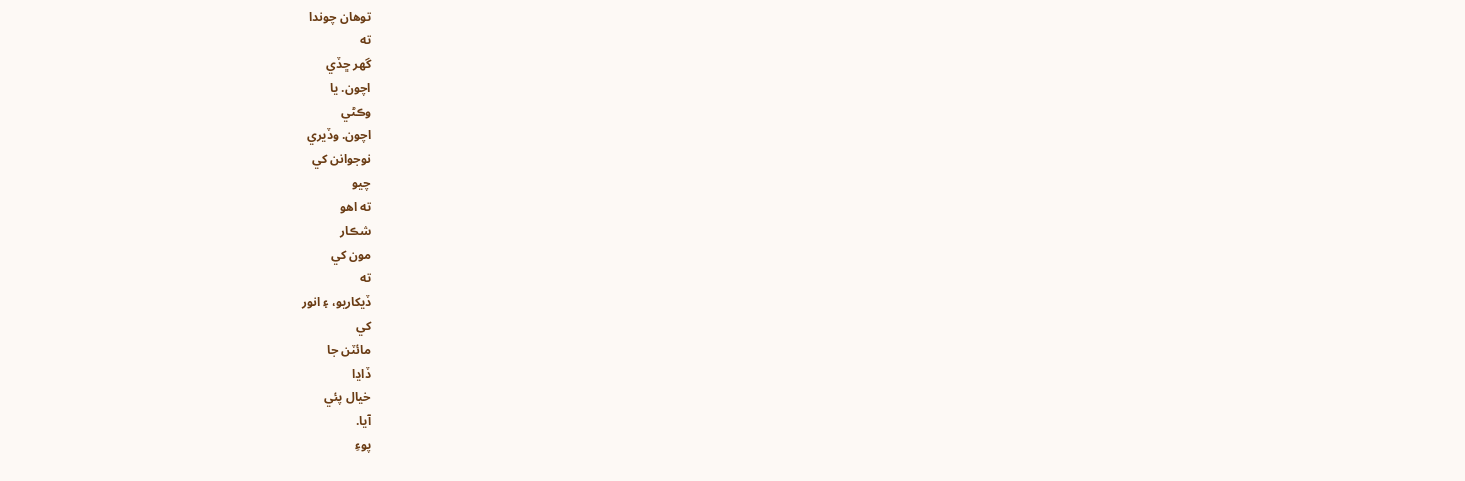توهان چوندا
ته
گھر ڇڏي
اچون. يا
وڪڻي
اچون. وڏيري
نوجوانن کي
چيو
ته اهو
شڪار
مون کي
ته
ڏيکاريو، ۽ انور
کي
مائٽن جا
ڏاڍا
خيال پئي
آيا.
پوءِ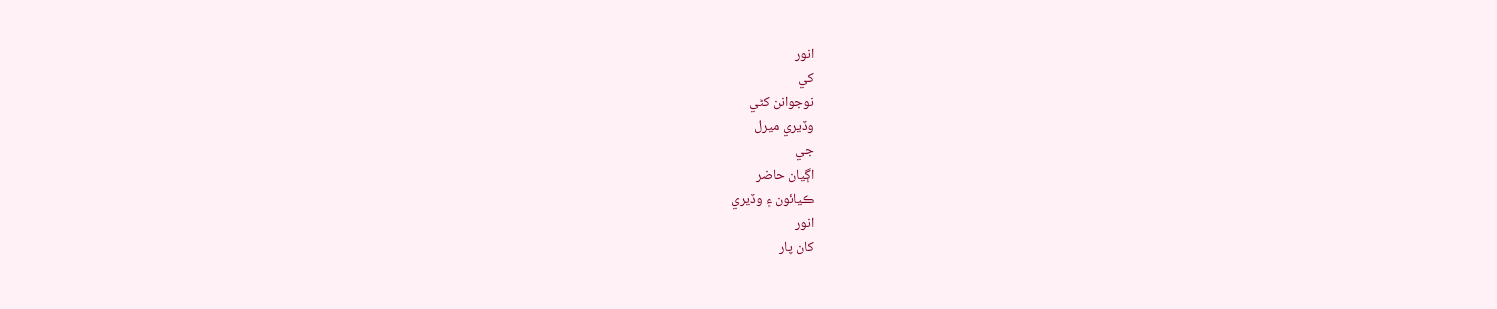انور
کي
نوجوانن کڻي
وڏيري ميرل
جي
اڳيان حاضر
ڪيائون ۽ وڏيري
انور
کان پار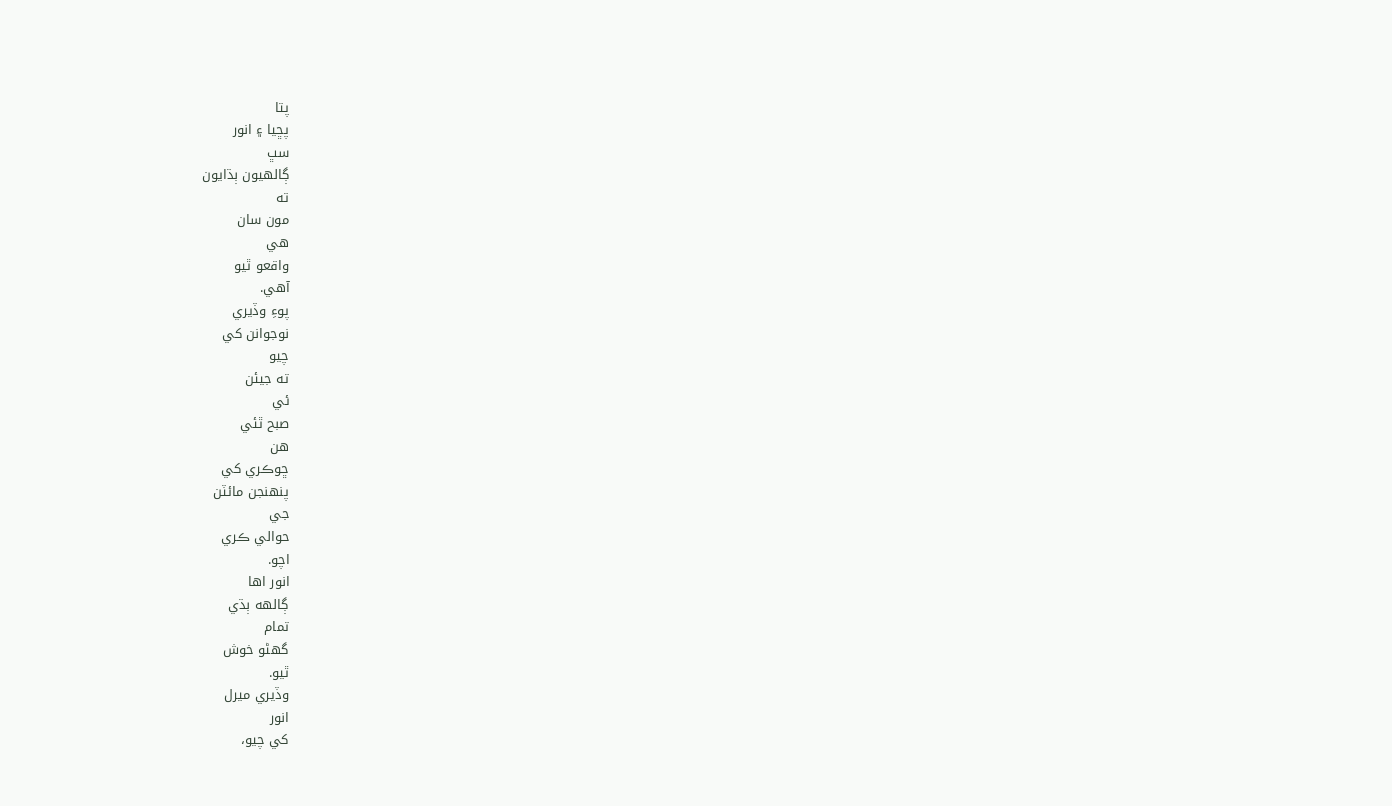پتا
پڇيا ۽ انور
سڀ
ڳالهيون ٻڌايون
ته
مون سان
هي
واقعو ٿيو
آهي.
پوءِ وڏيري
نوجوانن کي
چيو
ته جيئن
ئي
صبح ٿئي
هن
ڇوڪري کي
پنهنجن مائٽن
جي
حوالي ڪري
اچو.
انور اها
ڳالهه ٻڌي
تمام
گھڻو خوش
ٿيو.
وڏيري ميرل
انور
کي چيو،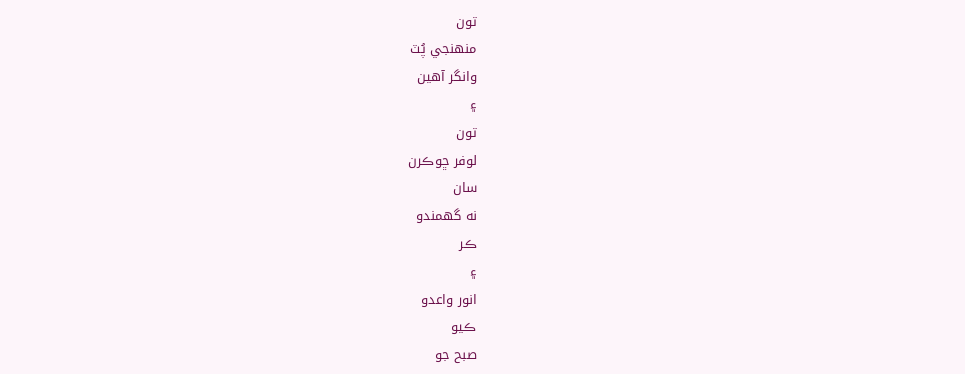تون
منهنجي پُٽ
وانگر آهين
۽
تون
لوفر ڇوڪرن
سان
نه گھمندو
ڪر
۽
انور واعدو
ڪيو
صبح جو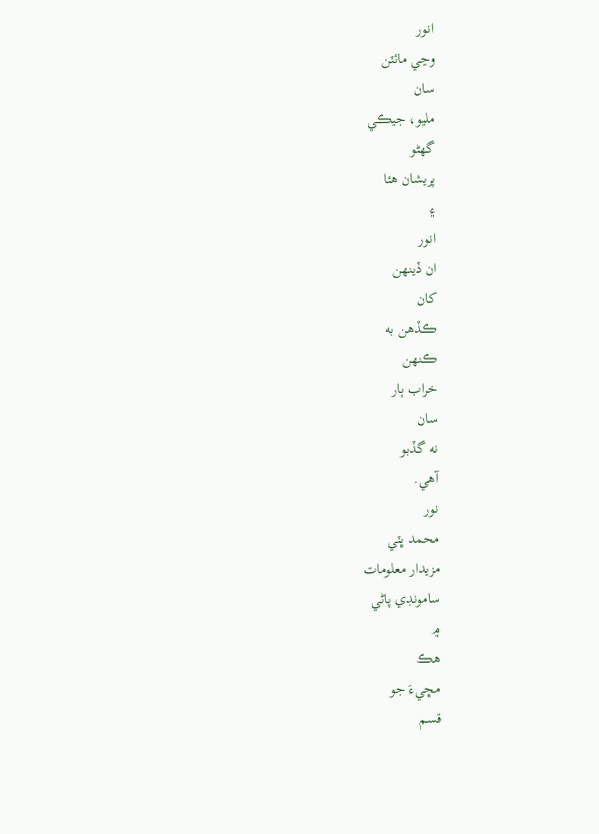انور
وڃي مائٽن
سان
مليو، جيڪي
گھڻو
پريشان هئا
۽
انور
ان ڏينهن
کان
ڪڏهن به
ڪنهن
خراب ٻار
سان
نه گڏبو
آهي.
نور
محمد ڀٽي
مزيدار معلومات
سامونڊي پاڻي
۾
هڪ
مڇيءَ جو
قسم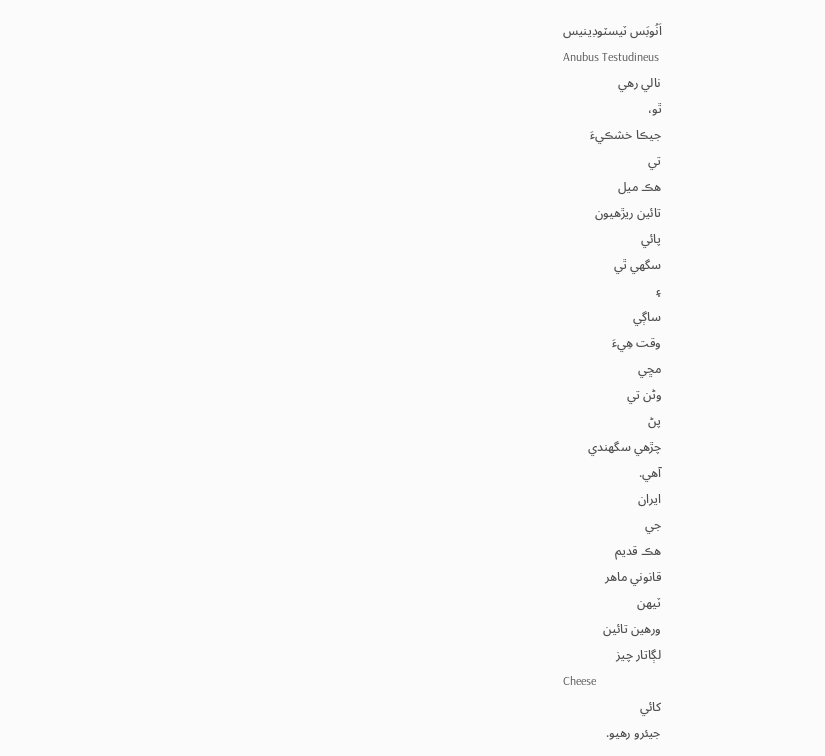اَنُوبَس ٽيسٽوڊينيس
Anubus Testudineus
نالي رهي
ٿو،
جيڪا خشڪيءَ
تي
هڪ ميل
تائين ريڙهيون
پائي
سگھي ٿي
۽
ساڳي
وقت هِيءَ
مڇي
وڻن تي
پڻ
چڙهي سگھندي
آهي.
ايران
جي
هڪ قديم
قانوني ماهر
ٽيهن
ورهين تائين
لڳاتار چيز
Cheese
کائي
جيئرو رهيو.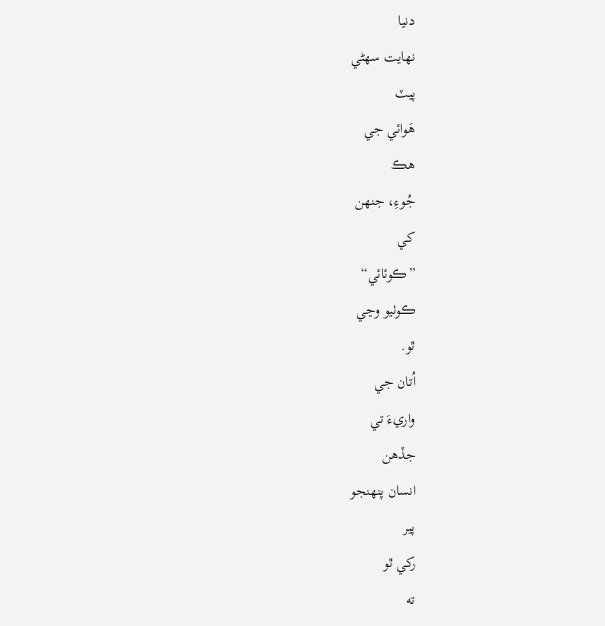دنيا
نهايت سهڻي
پيٽ
هَوائي جي
هڪ
جُوءِ، جنهن
کي
”ڪوئائي“
ڪوٺيو وڃي
ٿو.
اُتان جي
واريءَ تي
جڏهن
انسان پنهنجو
پير
رکي ٿو
ته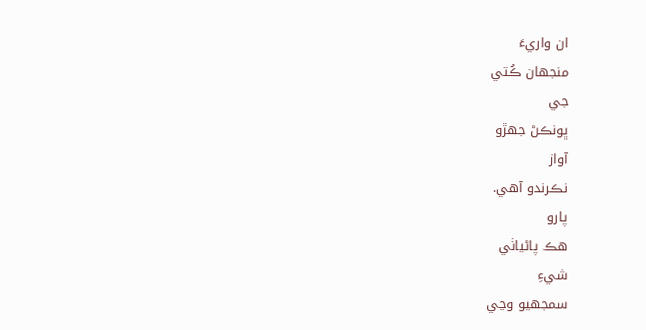ان واريءَ
منجھان ڪُتي
جي
ڀونڪڻ جهڙو
آواز
نڪرندو آهي.
پارو
هڪ پاڻياٺي
شيءِ
سمجھيو وڃي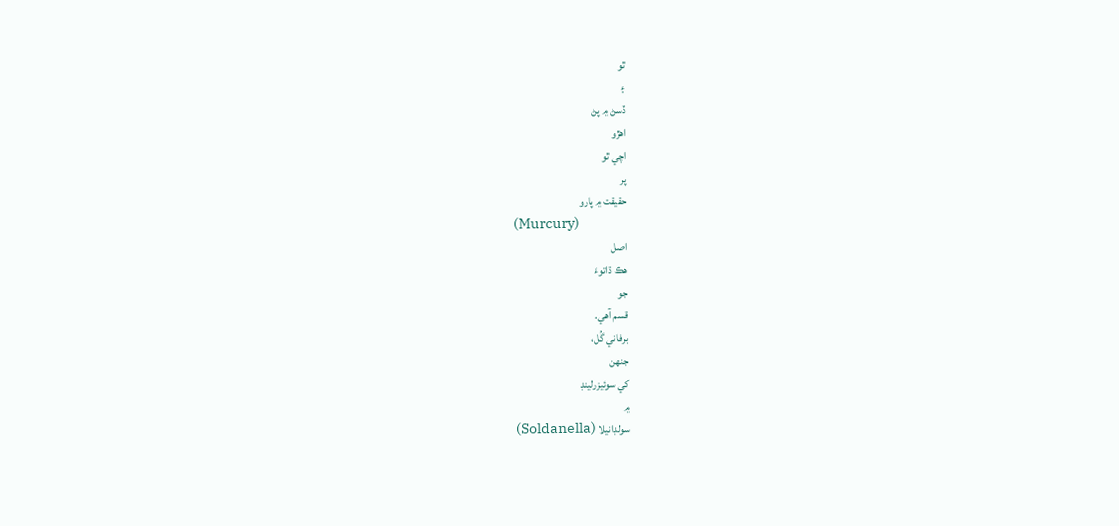ٿو
۽
ڏسڻ ۾ پڻ
اهڙو
اچي ٿو
پر
حقيقت ۾ پارو
(Murcury)
اصل
هڪ ڌاتوءَ
جو
قسم آهي.
برفاني گُل،
جنهن
کي سوئيزرلينڊ
۾
سولڊانيلا (Soldanella)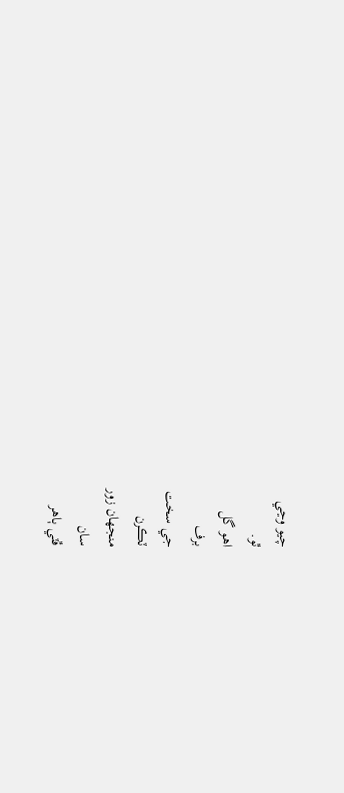چيو وڃي
ٿو.
اهو گل
برف
جي سخت
ٽڪرن
منجھان زور
سان
ڦٽي ٻاهر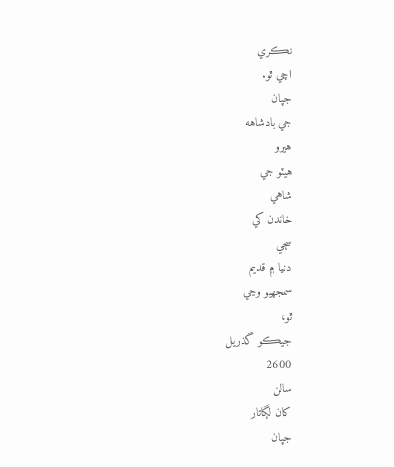نڪري
اچي ٿو.
جپان
جي بادشاهه
هيرو
هيٽو جي
شاهي
خاندن کي
سڄي
دنيا ۾ قديم
سمجھيو وڃي
ٿو،
جيڪو گذريل
2600
سالن
کان لڳاتار
جپان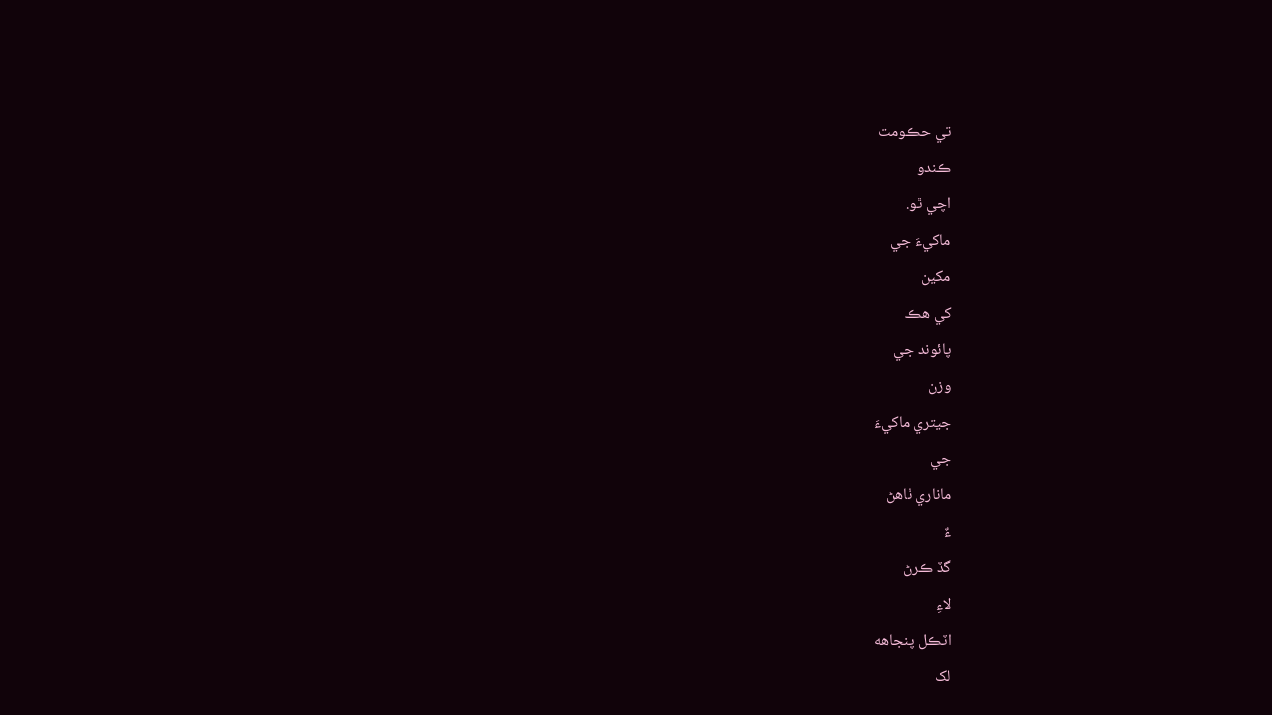تي حڪومت
ڪندو
اچي ٿو.
ماکيءَ جي
مکين
کي هڪ
پائوند جي
وزن
جيتري ماکيءَ
جي
ماناري ٺاهڻ
ءٌ
گڏ ڪرڻ
لاءِ
اٽڪل پنجاهه
لک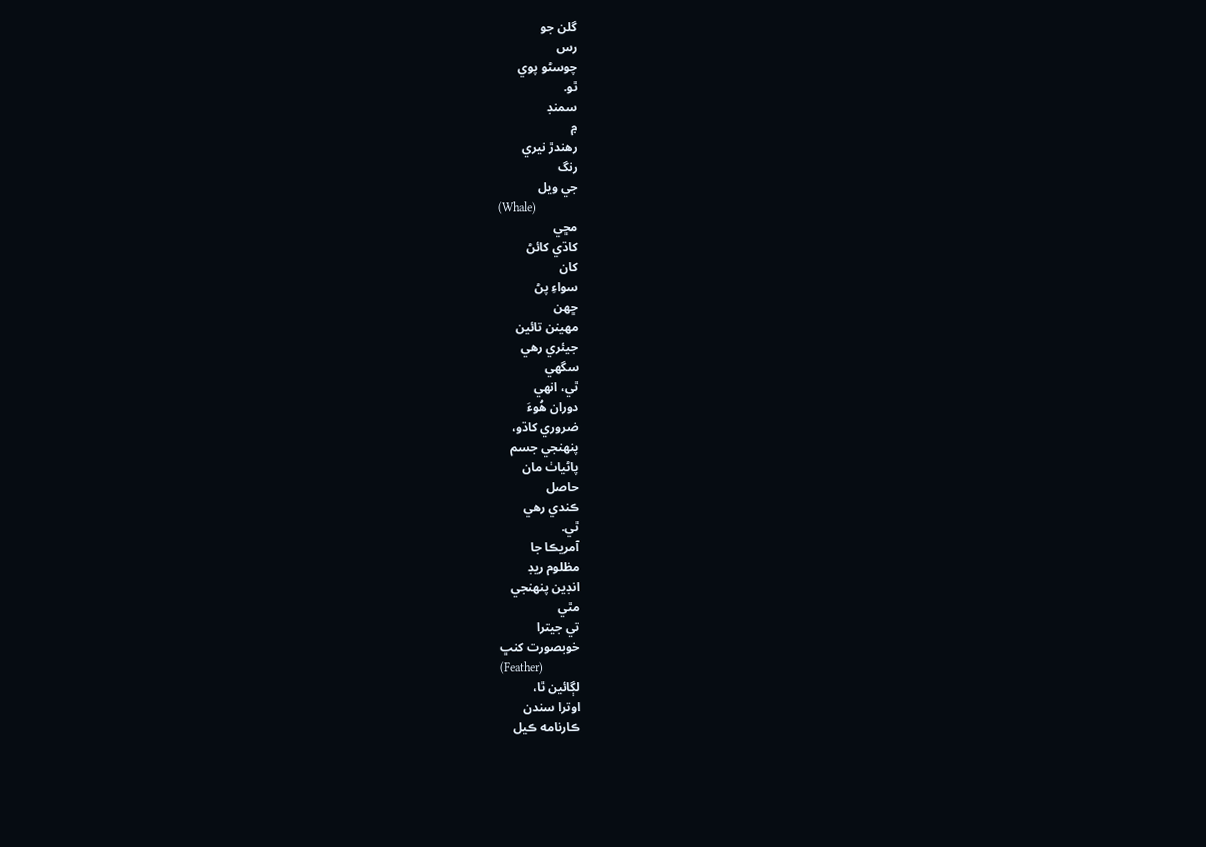گلن جو
رس
چوسڻو پوي
ٿو.
سمنڊ
۾
رهندڙ نيري
رنگ
جي ويل
(Whale)
مڇي
کاڌي کائڻ
کان
سواءِ پڻ
ڇهن
مهينن تائين
جيئري رهي
سگھي
ٿي، انهي
دوران هُوءَ
ضروري کاڌو،
پنهنجي جسم
پاڻياٺ مان
حاصل
ڪندي رهي
ٿي.
آمريڪا جا
مظلوم ريڊ
انڊين پنهنجي
مٿي
تي جيترا
خوبصورت کنڀ
(Feather)
لڳائين ٿا،
اوترا سندن
ڪارنامه ڪيل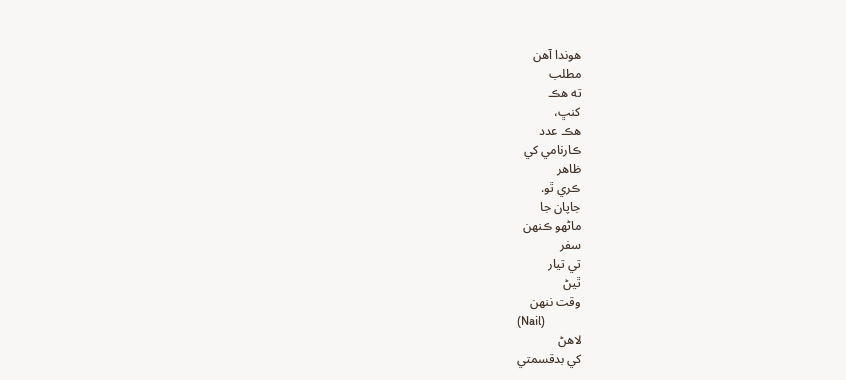هوندا آهن
مطلب
ته هڪ
کنڀ،
هڪ عدد
ڪارنامي کي
ظاهر
ڪري ٿو.
جاپان جا
ماڻهو ڪنهن
سفر
تي تيار
ٿيڻ
وقت ننهن
(Nail)
لاهڻ
کي بدقسمتي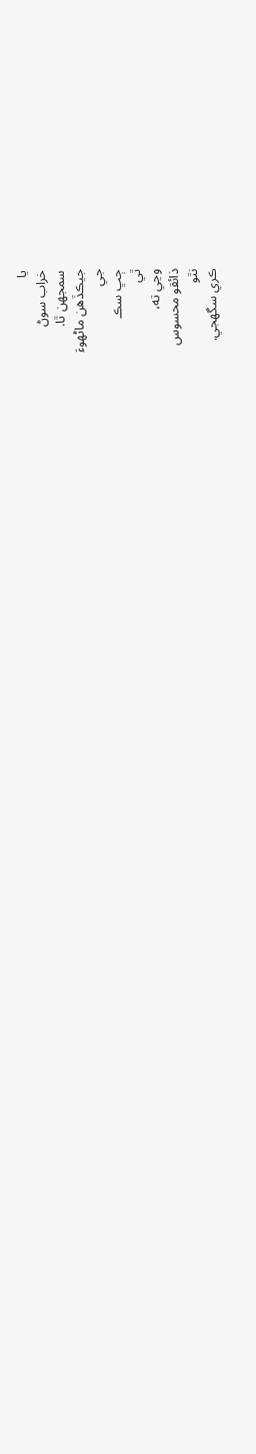يا
خراب سوڻ
سمجھن ٿا.
جيڪڏهن ماڻهوءَ
جي
ڄڀ سڪ
ٿي
وڃي ته،
ذائقو محسوس
نٿو
ڪري سگھجي.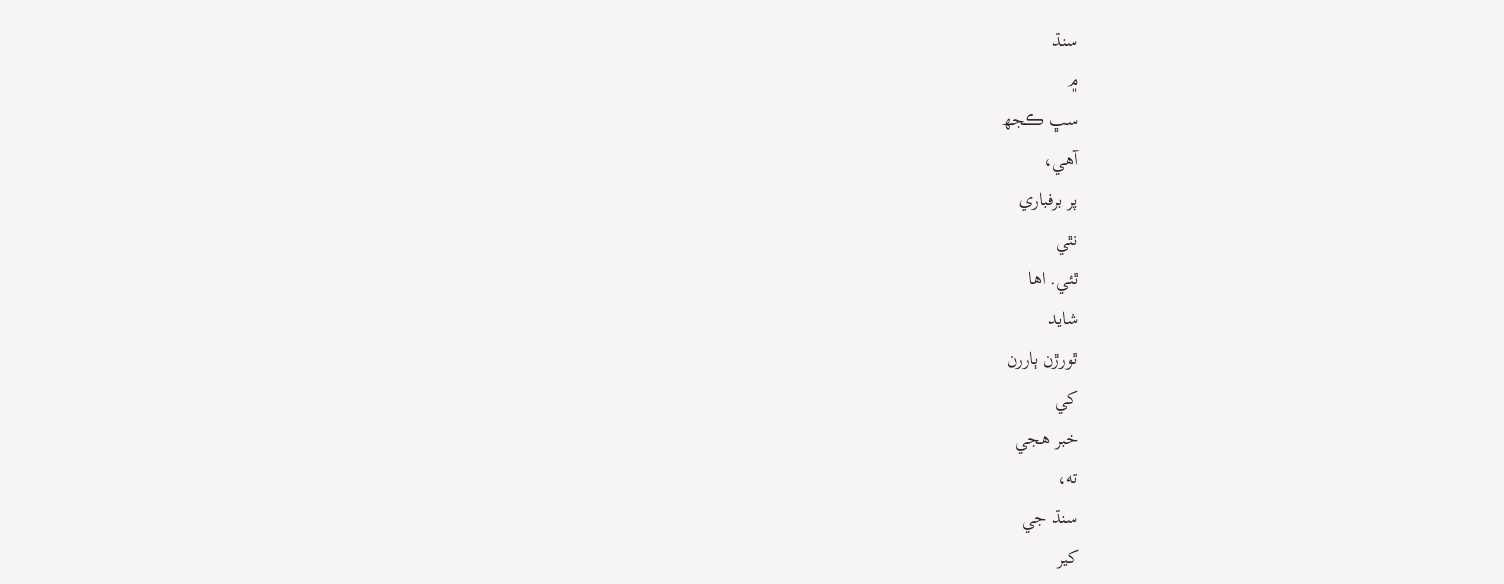سنڌ
۾
سڀ ڪجھ
آهي،
پر برفباري
نٿي
ٿئي. اها
شايد
ٿورڙن ٻاررن
کي
خبر هجي
ته،
سنڌ جي
کير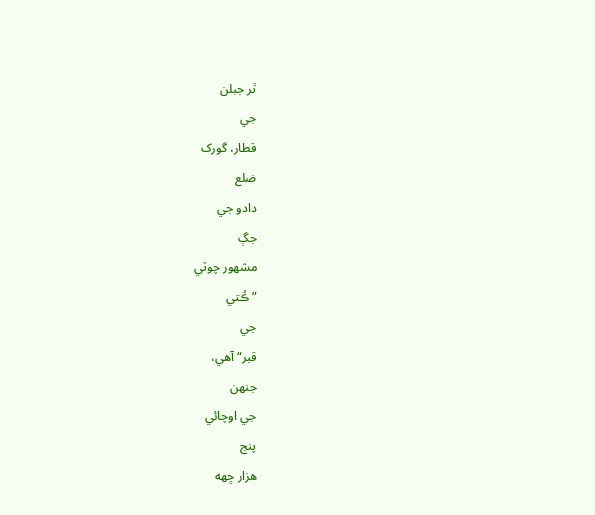ٿر جبلن
جي
قطار، گورک
ضلع
دادو جي
جڳ
مشهور چوٽي
”ڪُتي
جي
قبر“ آهي،
جنهن
جي اوچائي
پنج
هزار ڇهه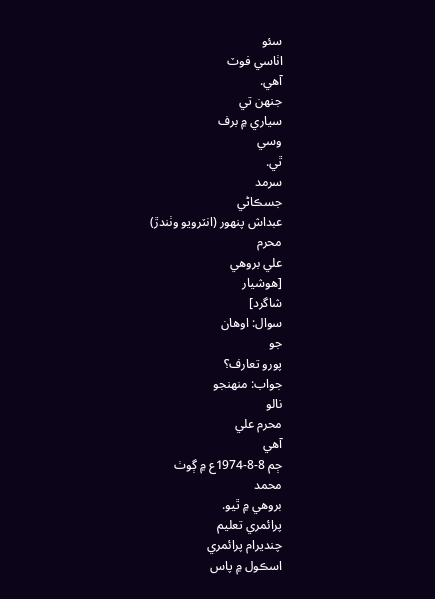سئو
اٺاسي فوٽ
آهي.
جنهن تي
سياري ۾ برف
وسي
ٿي.
سرمد
جسڪاڻي
عبداش پنهور (انٽرويو وٺندڙ)
محرم
علي بروهي
[هوشيار
شاگرد]
سوال: اوهان
جو
پورو تعارف؟
جواب: منهنجو
نالو
محرم علي
آهي
ڄم 8-8-1974ع ۾ ڳوٺ
محمد
بروهي ۾ ٿيو.
پرائمري تعليم
چنديرام پرائمري
اسڪول ۾ پاس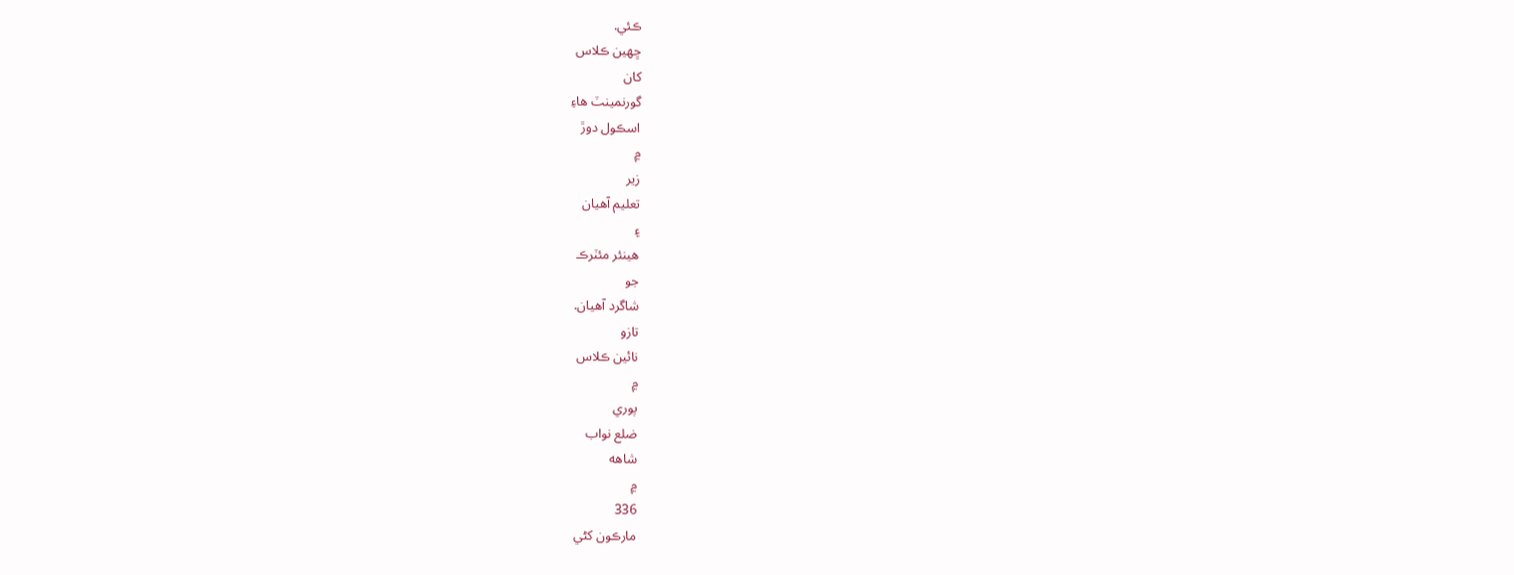ڪئي.
ڇهين ڪلاس
کان
گورنمينٽ هاءِ
اسڪول دوڙ
۾
زير
تعليم آهيان
۽
هينئر مئٽرڪ
جو
شاگرد آهيان.
تازو
نائين ڪلاس
۾
پوري
ضلع نواب
شاهه
۾
336
مارڪون کڻي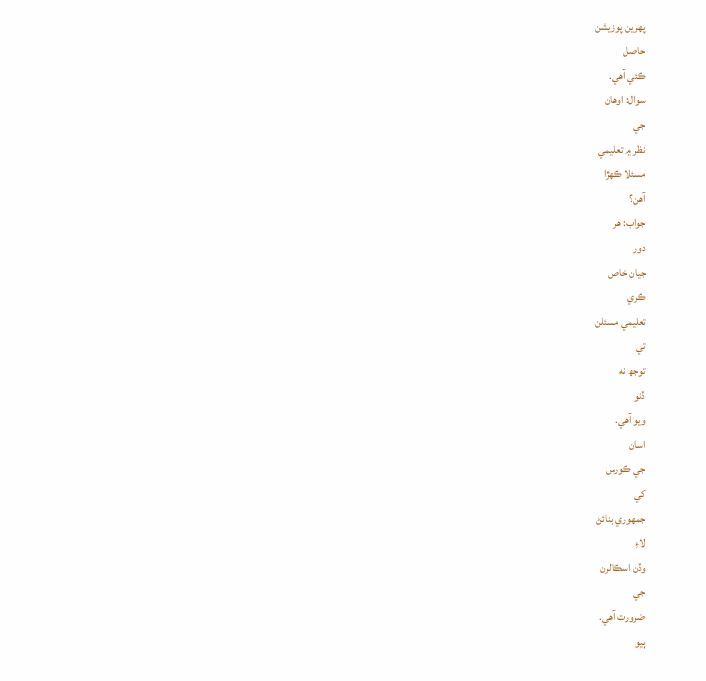پهرين پوزيشن
حاصل
ڪئي آهي.
سوال: اوهان
جي
نظر ۾ تعليمي
مسئلا ڪهڙا
آهن؟
جواب: هر
دور
جيان خاص
ڪري
تعليمي مسئلن
تي
توجھ نه
ڏنو
ويو آهي.
اسان
جي ڪورس
کي
جمهوري بنائڻ
لاءِ
وڏن اسڪالرن
جي
ضرورت آهي.
ٻيو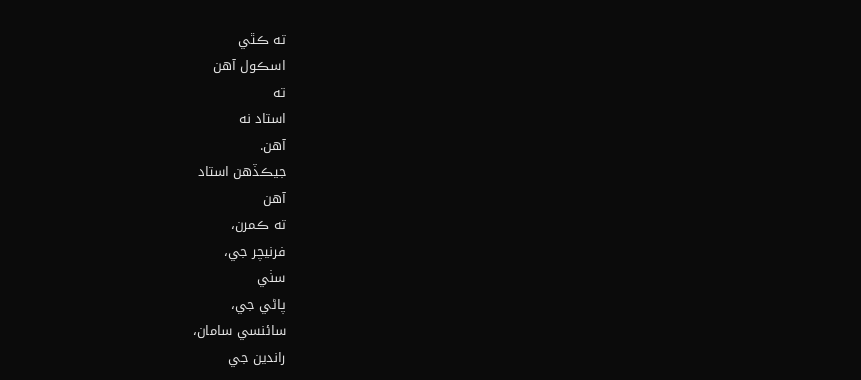ته ڪٿي
اسڪول آهن
ته
استاد نه
آهن.
جيڪڏهن استاد
آهن
ته ڪمرن،
فرنيچر جي،
سٺي
پاڻي جي،
سائنسي سامان،
راندين جي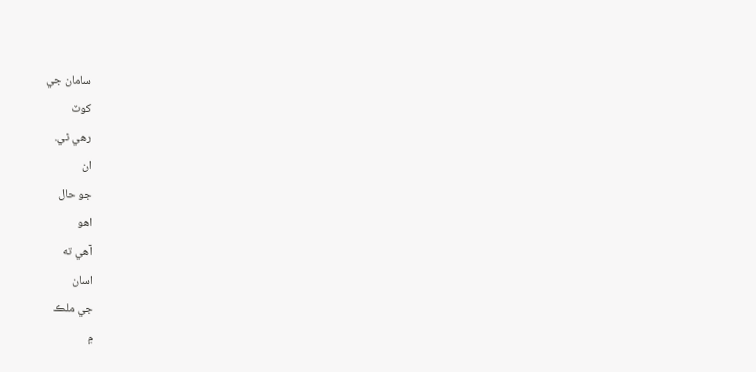سامان جي
کوٽ
رهي ٿي.
ان
جو حال
اهو
آهي ته
اسان
جي ملڪ
۾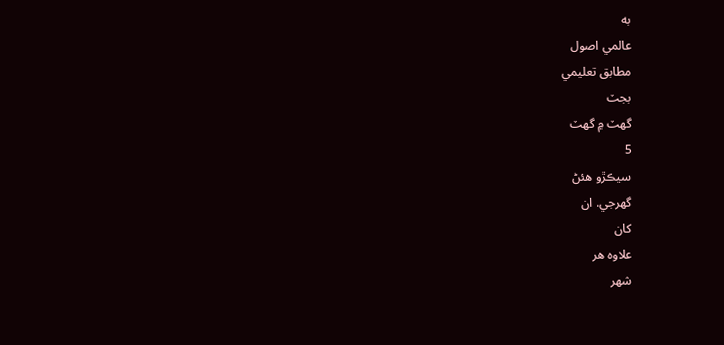به
عالمي اصول
مطابق تعليمي
بجٽ
گھٽ ۾ گھٽ
5
سيڪڙو هئڻ
گهرجي. ان
کان
علاوه هر
شهر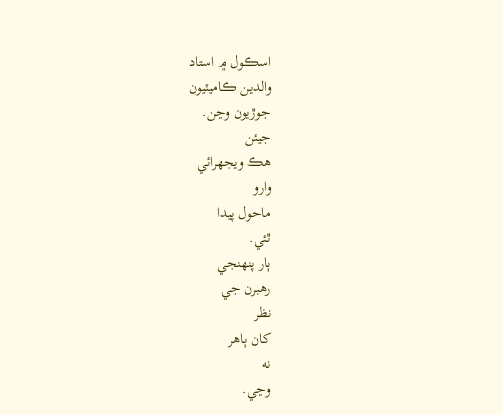اسڪول ۾ استاد
والدين ڪاميٽيون
جوڙيون وڃن.
جيئن
هڪ ويجھرائي
وارو
ماحول پيدا
ٿئي.
ٻار پنهنجي
رهبرن جي
نظر
کان ٻاهر
نه
وڃي.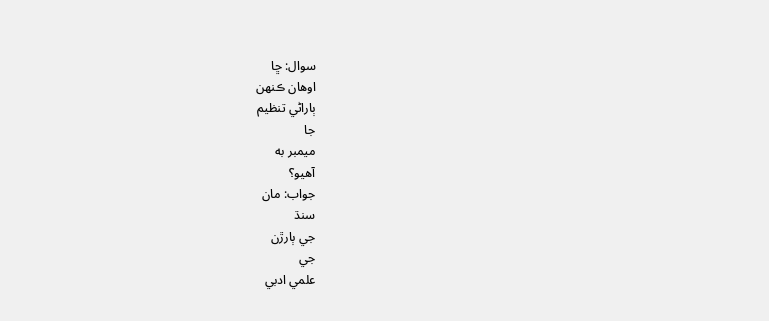سوال: ڇا
اوهان ڪنهن
ٻاراڻي تنظيم
جا
ميمبر به
آهيو؟
جواب: مان
سنڌ
جي ٻارڙن
جي
علمي ادبي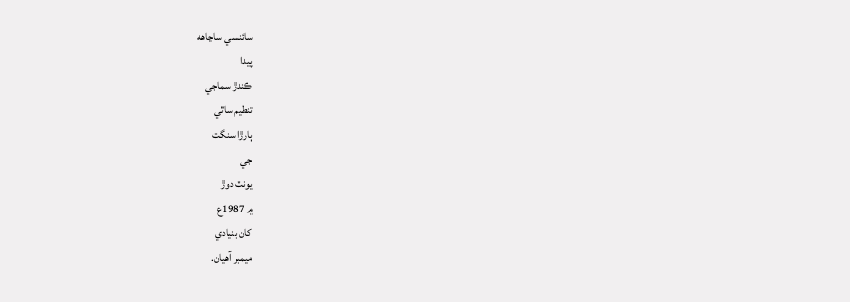سائنسي ساڃاهه
پيدا
ڪندڙ سماجي
تنطيم ساٿي
ٻارڙا سنگت
جي
يونٽ دوڙ
۾ 1987ع
کان بنيادي
ميمبر آهيان.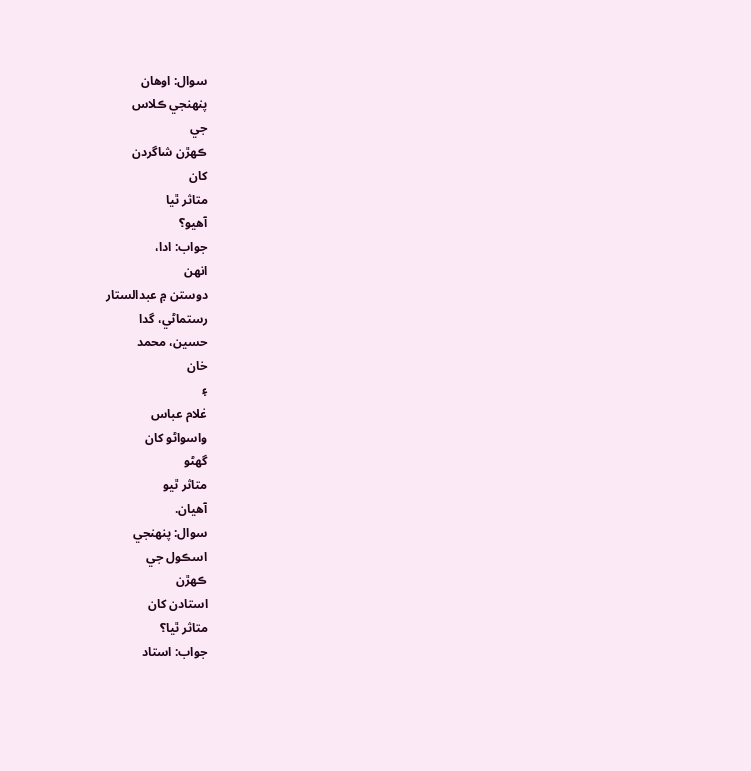سوال: اوهان
پنهنجي ڪلاس
جي
ڪهڙن شاگردن
کان
متاثر ٿيا
آهيو؟
جواب: ادا،
انهن
دوستن ۾ عبدالستار
رستماڻي، گدا
حسين، محمد
خان
۽
غلام عباس
واسواڻو کان
گھڻو
متاثر ٿيو
آهيان.
سوال: پنهنجي
اسڪول جي
ڪهڙن
استادن کان
متاثر ٿيا؟
جواب: استاد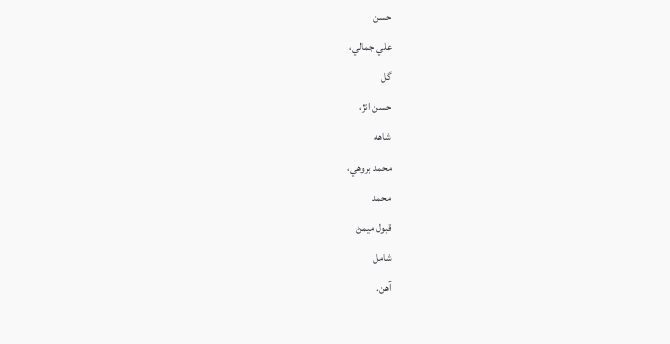حسن
علي جمالي،
گل
حسن انڙ،
شاهه
محمد بروهي،
محمد
قبول ميمڻ
شامل
آهن.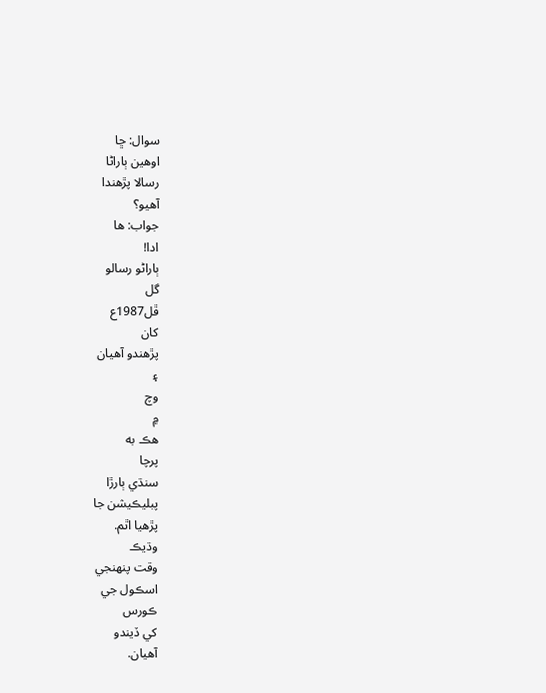سوال: ڇا
اوهين ٻاراڻا
رسالا پڙهندا
آهيو؟
جواب: ها
ادا!
ٻاراڻو رسالو
گل
ڦل1987ع
کان
پڙهندو آهيان
۽
وچ
۾
هڪ به
پرچا
سنڌي ٻارڙا
پبليڪيشن جا
پڙهيا اٿم.
وڌيڪ
وقت پنهنجي
اسڪول جي
ڪورس
کي ڏيندو
آهيان.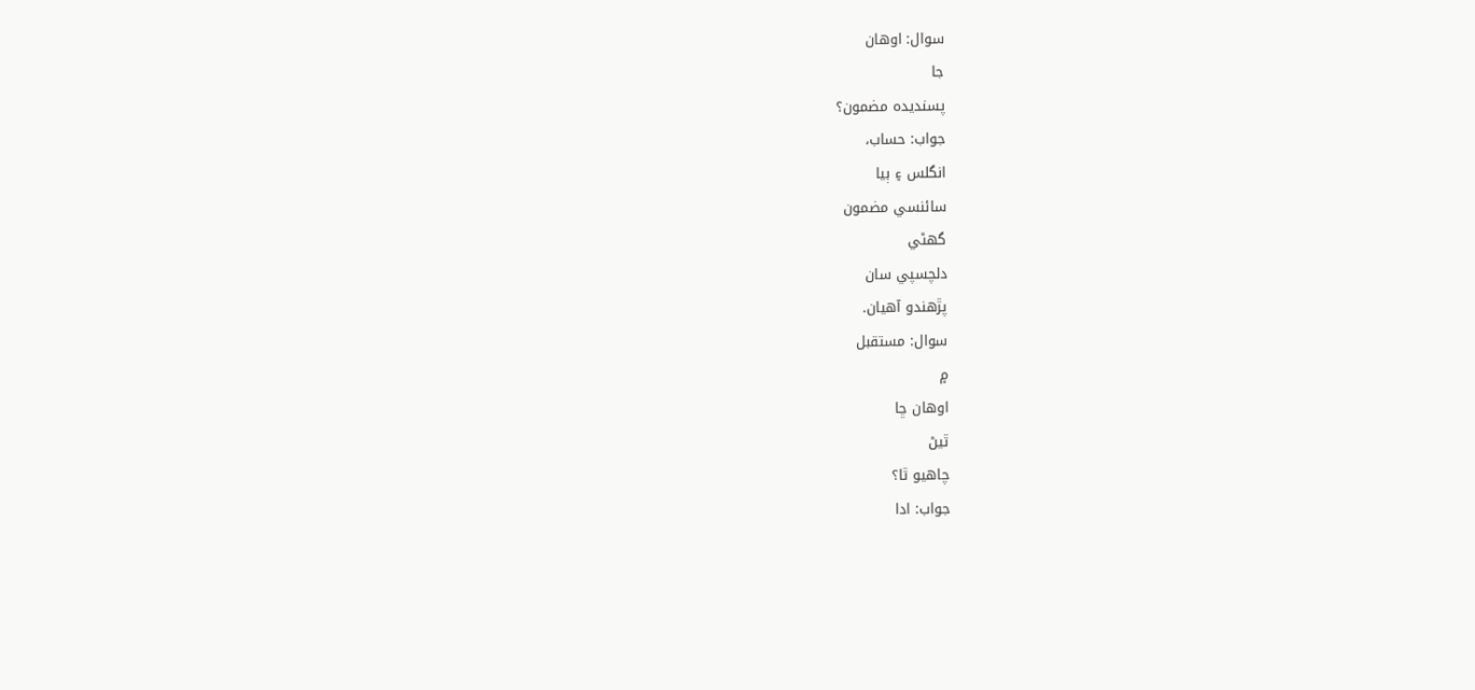سوال: اوهان
جا
پسنديده مضمون؟
جواب: حساب،
انگلس ۽ ٻيا
سائنسي مضمون
گھڻي
دلچسپي سان
پڙهندو آهيان.
سوال: مستقبل
۾
اوهان ڇا
ٿيڻ
چاهيو ٿا؟
جواب: ادا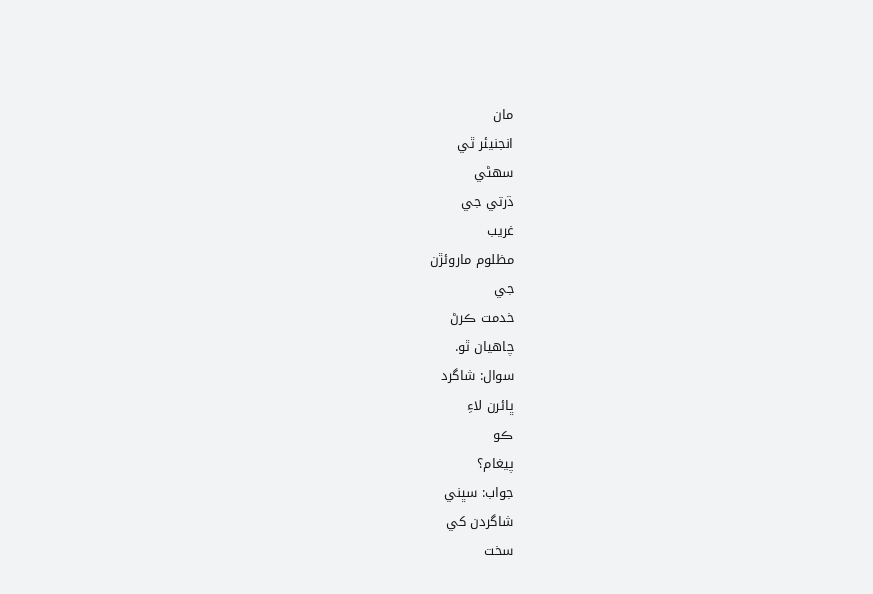مان
انجنيئر ٿي
سهڻي
ڌرتي جي
غريب
مظلوم ماروئڙن
جي
خدمت ڪرڻ
چاهيان ٿو.
سوال: شاگرد
ڀائرن لاءِ
ڪو
پيغام؟
جواب: سڀني
شاگردن کي
سخت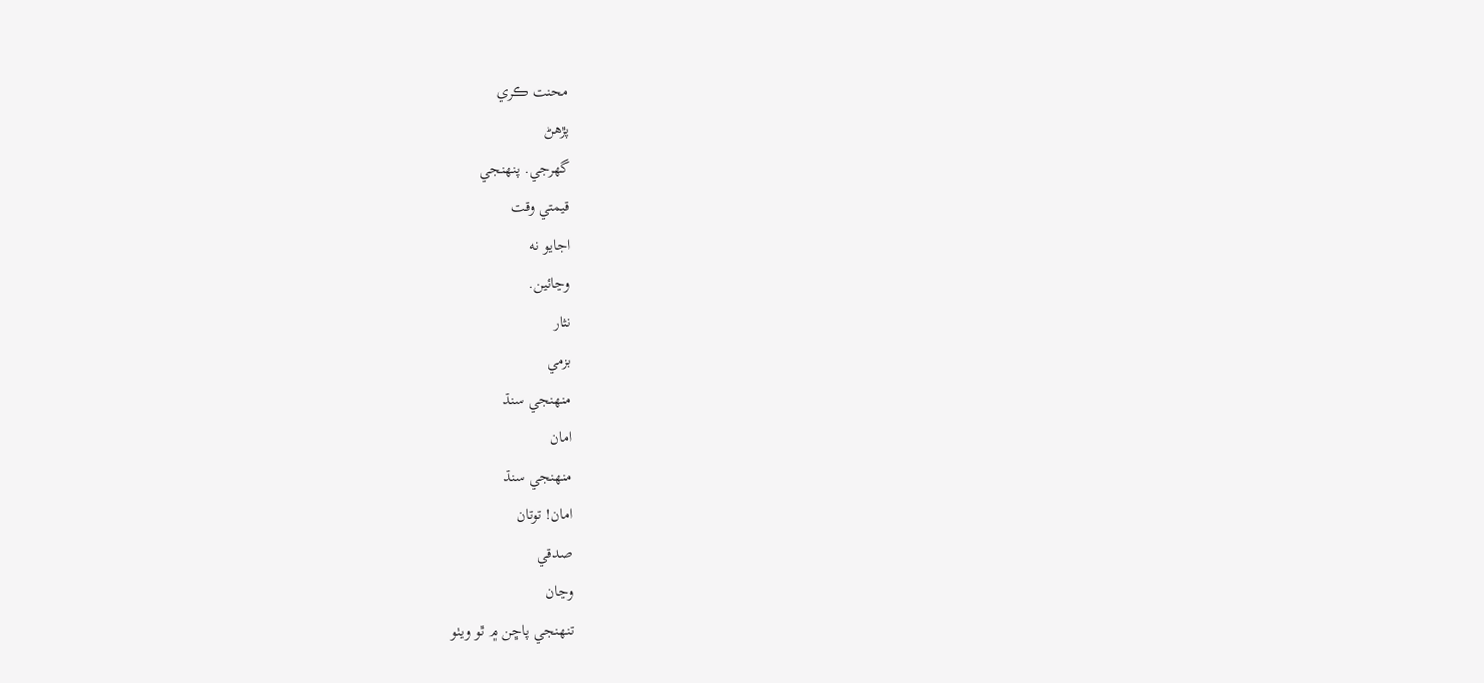محنت ڪري
پڙهڻ
گھرجي. پنهنجي
قيمتي وقت
اجايو نه
وڃائين.
نثار
بزمي
منهنجي سنڌ
امان
منهنجي سنڌ
امان! توتان
صدقي
وڃان
تنهنجي پاڇن ۾ ٿو ويٺو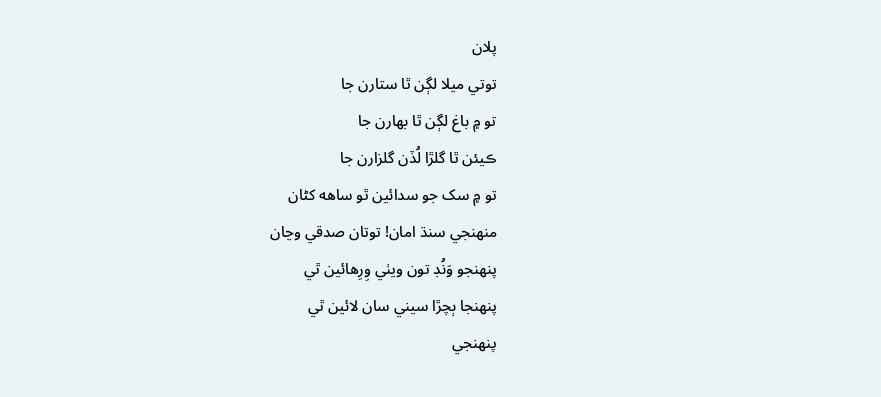پلان
توتي ميلا لڳن ٿا ستارن جا
تو ۾ باغ لڳن ٿا بهارن جا
ڪيئن ٿا گلڙا لُڏن گلزارن جا
تو ۾ سک جو سدائين ٿو ساهه کڻان
منهنجي سنڌ امان! توتان صدقي وڃان
پنهنجو وَنُڊ تون ويٺي وِرِهائين ٿي
پنهنجا ٻچڙا سيني سان لائين ٿي
پنهنجي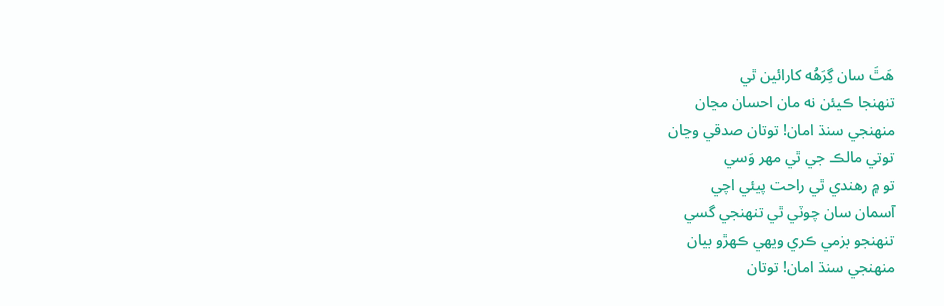هَٿَ سان گِرَهُه کارائين ٿي
تنهنجا ڪيئن نه مان احسان مڃان
منهنجي سنڌ امان! توتان صدقي وڃان
توتي مالڪ جي ٿي مهر وَسي
تو ۾ رهندي ٿي راحت پيئي اچي
آسمان سان چوٽي ٿي تنهنجي گسي
تنهنجو بزمي ڪري ويهي ڪهڙو بيان
منهنجي سنڌ امان! توتان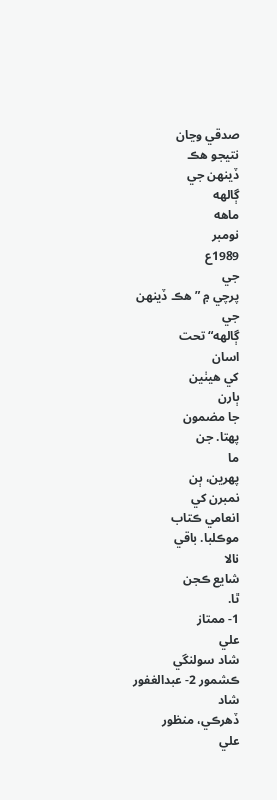صدقي وڃان
نتيجو هڪ
ڏينهن جي
ڳالهه
ماهه
نومبر
1989ع
جي
پرچي ۾ ”هڪ ڏينهن
جي
ڳالهه“ تحت
اسان
کي هيٺين
ٻارن
جا مضمون
پهتا. جن
ما
پهرين، ٻن
نمبرن کي
انعامي ڪتاب
موڪلبا. باقي
نالا
شايع ڪجن
ٿا.
1- ممتاز
علي
شاد سولنگي
ڪشمور 2- عبدالغفور
شاد
ڏهرڪي، منظور
علي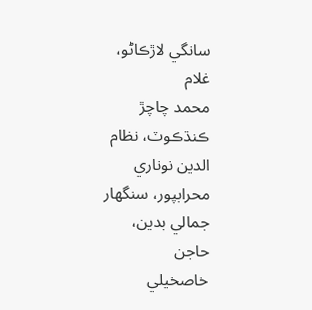سانگي لاڙڪاڻو،
غلام
محمد چاچڙ
ڪنڌڪوٽ، نظام
الدين نوناري
محرابپور، سنگھار
جمالي بدين،
حاجن
خاصخيلي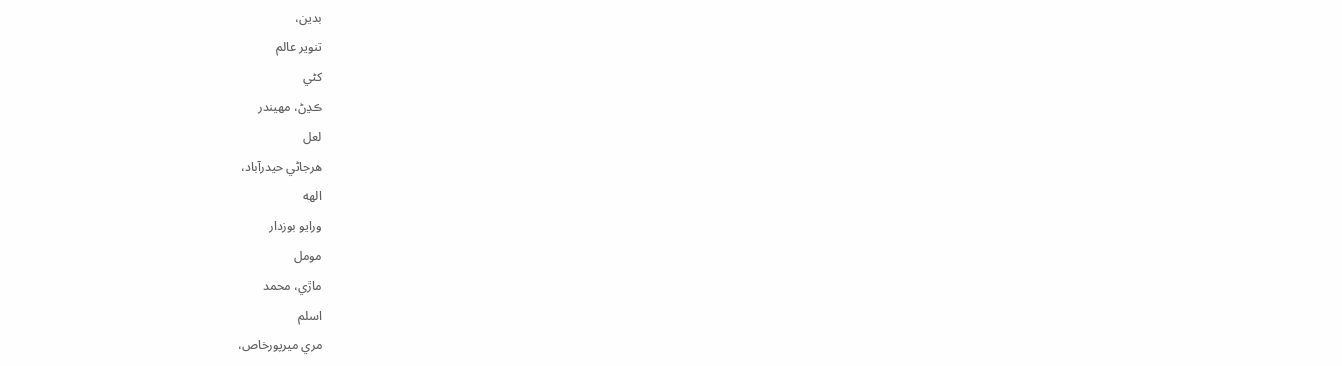بدين،
تنوير عالم
کڻي
ڪڍڻ، مهيندر
لعل
هرجاڻي حيدرآباد،
الهه
ورايو بوزدار
مومل
ماڙي، محمد
اسلم
مري ميرپورخاص،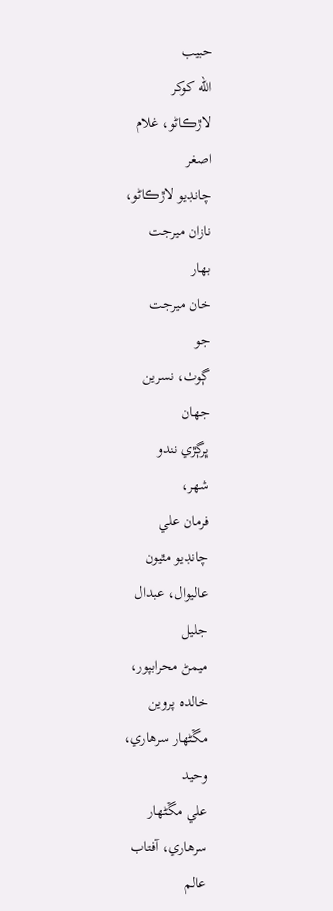حبيب
الله کوکر
لاڙڪاڻو، غلام
اصغر
چانڊيو لاڙڪاڻو،
نازان ميرجت
بهار
خان ميرجت
جو
ڳوٺ، نسرين
جھان
ڀرڳڙي نندو
شهر،
فرمان علي
چانڊيو مٿيون
عاليوال، عبدال
جليل
ميمڻ محرابپور،
خالده پروين
مڱڻهار سرهاري،
وحيد
علي مڱڻهار
سرهاري، آفتاب
عالم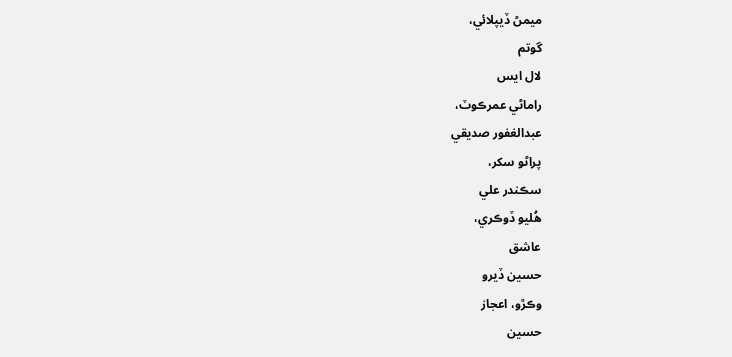ميمڻ ڏيپلائي،
گوتم
لال ايس
راماڻي عمرڪوٽ،
عبدالغفور صديقي
پراڻو سکر،
سڪندر علي
هُليو ڏوڪري،
عاشق
حسين ڏيرو
وڪڙو، اعجاز
حسين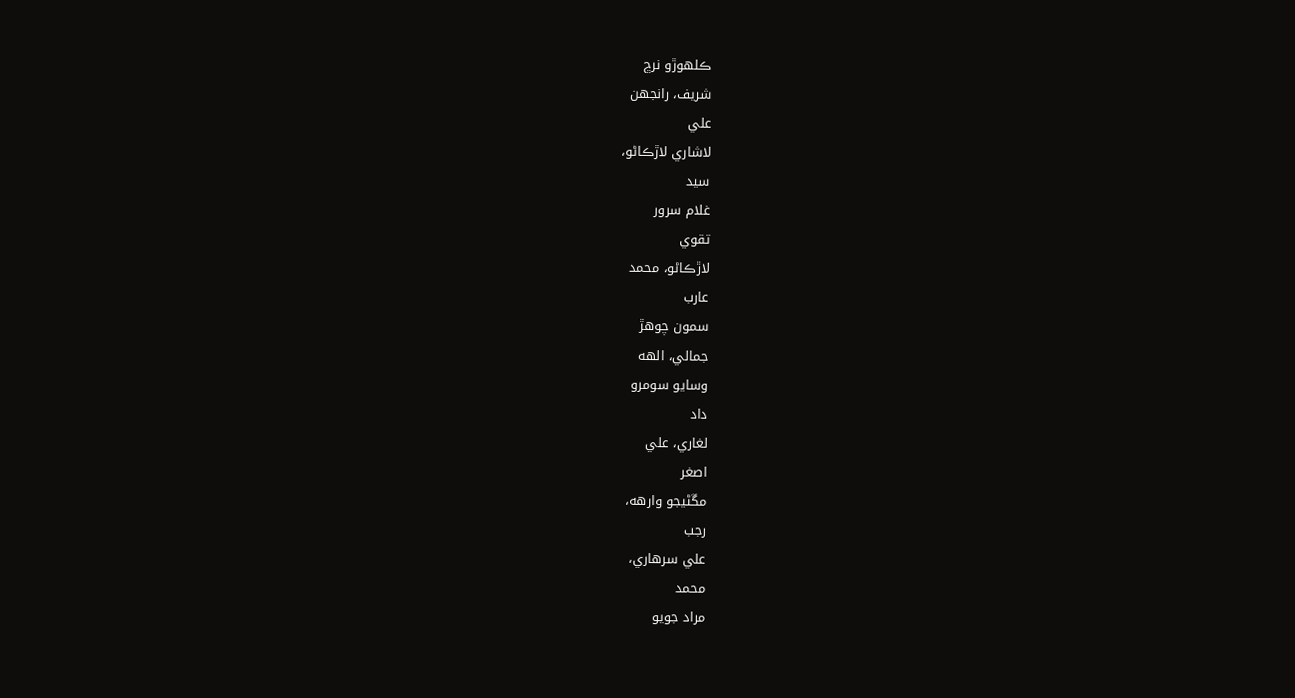ڪلهوڙو نرڇ
شريف، رانجھن
علي
لاشاري لاڙڪاڻو،
سيد
غلام سرور
تقوي
لاڙڪاڻو، محمد
عارب
سمون چوهڙ
جمالي، الهه
وسايو سومرو
داد
لغاري، علي
اصغر
مڱڻيجو وارهه،
رجب
علي سرهاري،
محمد
مراد جويو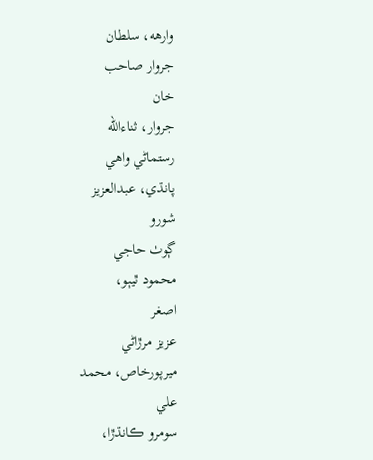وارهه، سلطان
جروار صاحب
خان
جروار، ثناءالله
رستماڻي واهي
پانڌي، عبدالعزيز
شورو
ڳوٺ حاجي
محمود ٿيٻو،
اصغر
عزيز مرڙاڻي
ميرپورخاص، محمد
علي
سومرو ڪانڌڙا،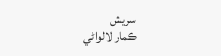سريش
ڪمار لالواڻي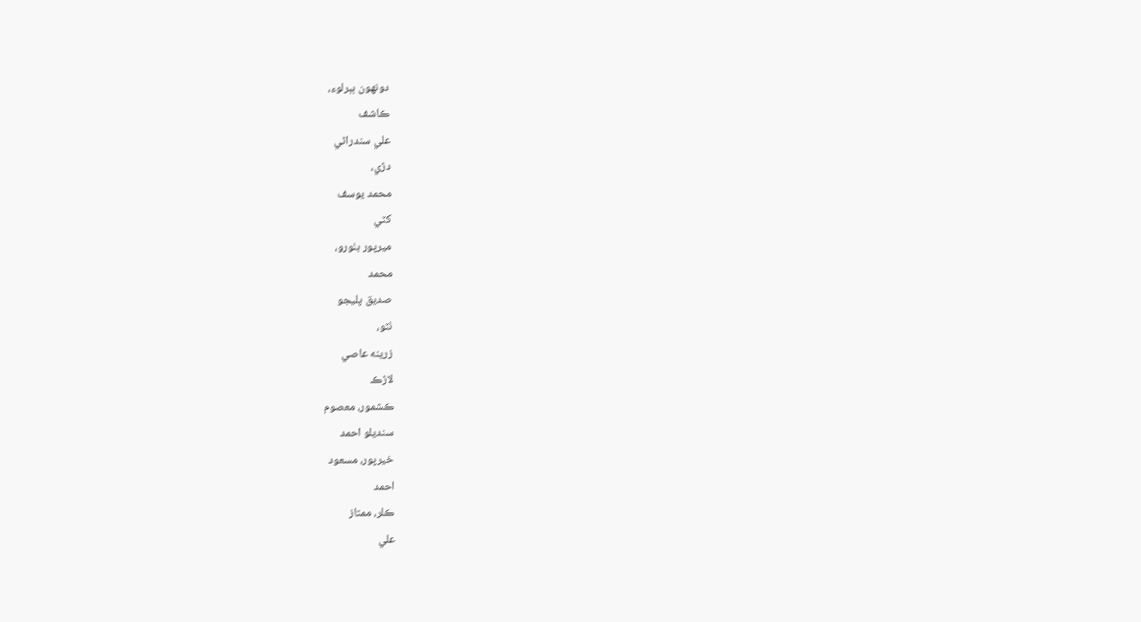دونهون ٻٻرلوء،
ڪاشف
علي سندراڻي
دڙي،
محمد يوسف
کٽي
ميرپور بٺورو،
محمد
صديق پليجو
ٺٽو،
زرينه عاصي
لاڙڪ
ڪشمور، معصوم
سنديلو احمد
خيرپور، مسعود
احمد
ڪلر، ممتاز
علي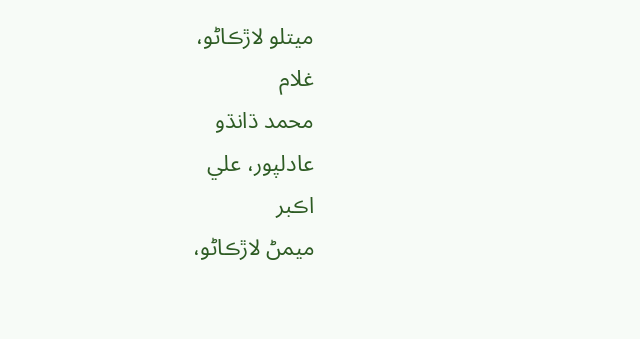ميتلو لاڙڪاڻو،
غلام
محمد ڌانڌو
عادلپور، علي
اڪبر
ميمڻ لاڙڪاڻو،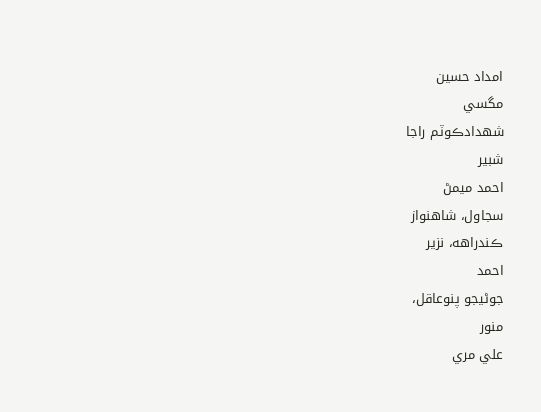امداد حسين
مگسي
شهدادڪوٽم راجا
شبير
احمد ميمڻ
سجاول، شاهنواز
ڪندراهه، نزير
احمد
جوڻيجو پنوعاقل،
منور
علي مري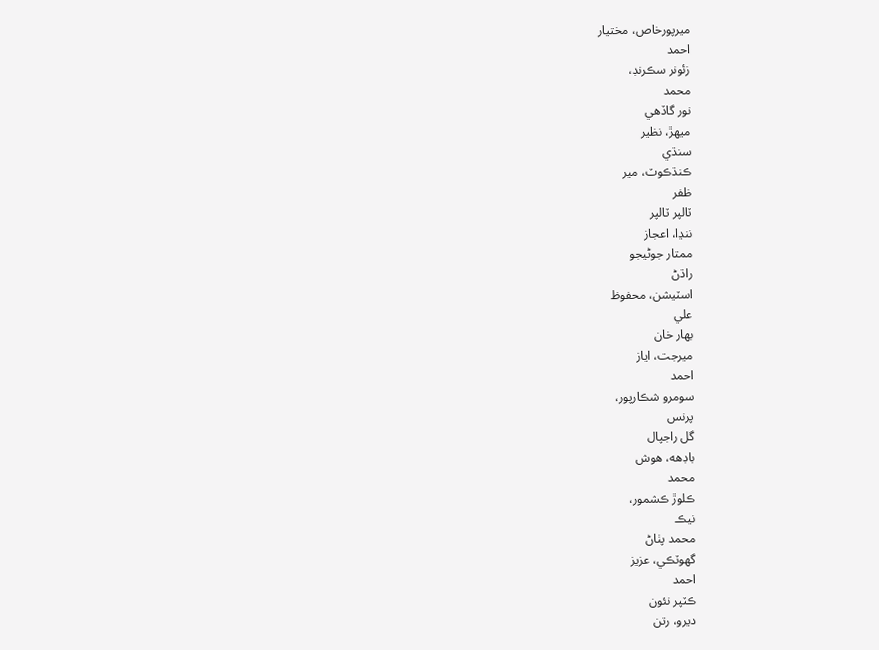ميرپورخاص، مختيار
احمد
زئونر سڪرنڊ،
محمد
نور گاڏهي
ميهڙ، نظير
سنڌي
ڪنڌڪوٽ، مير
ظفر
ٽالپر ٽالپر
ننڍا، اعجاز
ممتار جوڻيجو
راڌڻ
اسٽيشن، محفوظ
علي
بهار خان
ميرجت، اياز
احمد
سومرو شڪارپور،
پرنس
گل راجپال
باڊهه، هوش
محمد
ڪلوڙ ڪشمور،
نيڪ
محمد پٺاڻ
گھوٽڪي، عزيز
احمد
ڪٽپر نئون
ديرو، رتن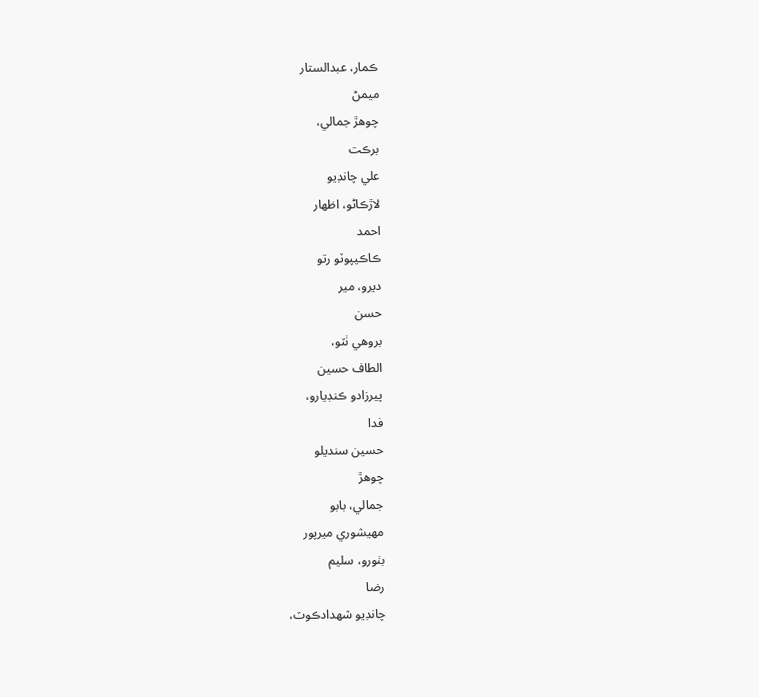ڪمار، عبدالستار
ميمڻ
چوهڙ جمالي،
برڪت
علي چانڊيو
لاڙڪاڻو، اظهار
احمد
ڪاڪيپوٽو رتو
ديرو، مير
حسن
بروهي ٺٽو،
الطاف حسين
پيرزادو ڪنڊيارو،
فدا
حسين سنديلو
چوهڙ
جمالي، بابو
مهيشوري ميرپور
بٺورو، سليم
رضا
چانڊيو شهدادڪوٽ،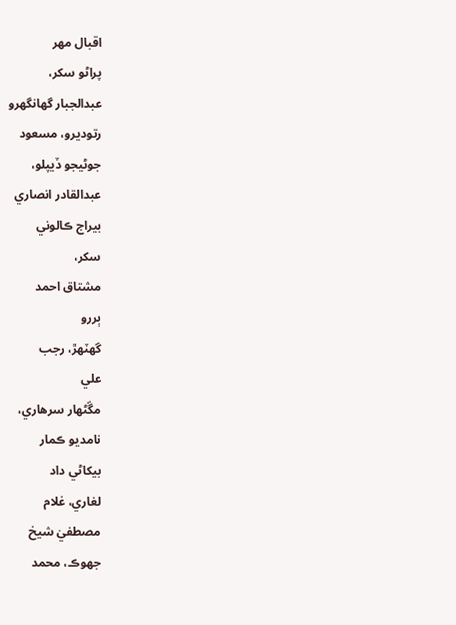اقبال مهر
پراڻو سکر،
عبدالجبار گھانگھرو
رتوديرو، مسعود
جوڻيجو ڏيپلو،
عبدالقادر انصاري
بيراج ڪالوني
سکر،
مشتاق احمد
ٻررو
گھٽهڙ، رجب
علي
مڱڻهار سرهاري،
نامديو ڪمار
بيکاڻي داد
لغاري، غلام
مصطفيٰ شيخ
جھوڪ، محمد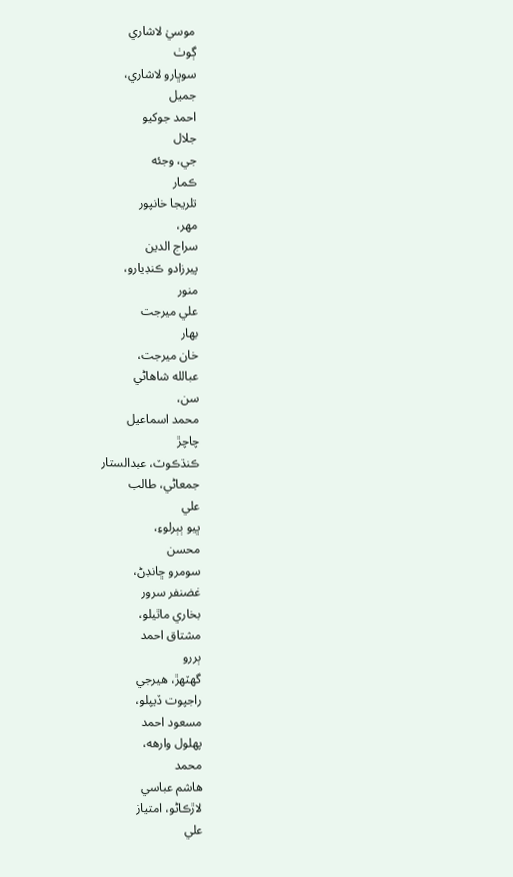موسيٰ لاشاري
ڳوٺ
سوڀارو لاشاري،
جميل
احمد جوکيو
جلال
جي، وجئه
ڪمار
تلريجا خانپور
مهر،
سراج الدين
پيرزادو ڪنڊيارو،
منور
علي ميرجت
بهار
خان ميرجت،
عبالله شاهاڻي
سن،
محمد اسماعيل
چاچڙ
ڪنڌڪوٽ، عبدالستار
جمعاڻي، طالب
علي
ڀيو ٻٻرلوءِ،
محسن
سومرو ڇانڊڻ،
غضنفر سرور
بخاري ماٿيلو،
مشتاق احمد
ٻررو
گھٽهڙ، هيرجي
راجپوت ڏيپلو،
مسعود احمد
پهلول وارهه،
محمد
هاشم عباسي
لاڙڪاڻو، امتياز
علي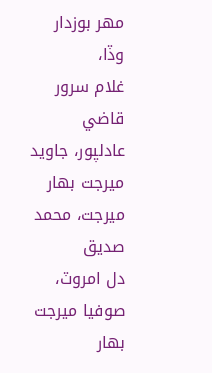مهر بوزدار
وڏا،
غلام سرور
قاضي
عادلپور، جاويد
ميرجت بهار
ميرجت، محمد
صديق
دل امروٽ،
صوفيا ميرجت
بهار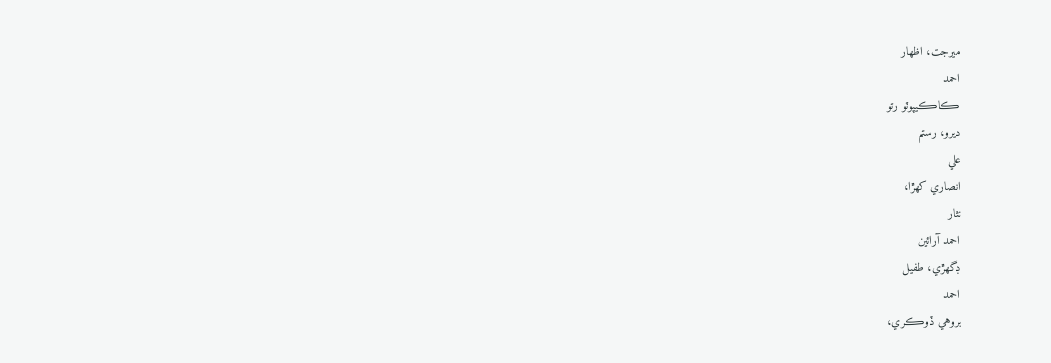ميرجت، اظهار
احمد
ڪاڪيپوٽو رتو
ديرو، رستم
علي
انصاري کهڙا،
نثار
احمد آرائين
ڊگھڙي، طفيل
احمد
بروهي ڏوڪري،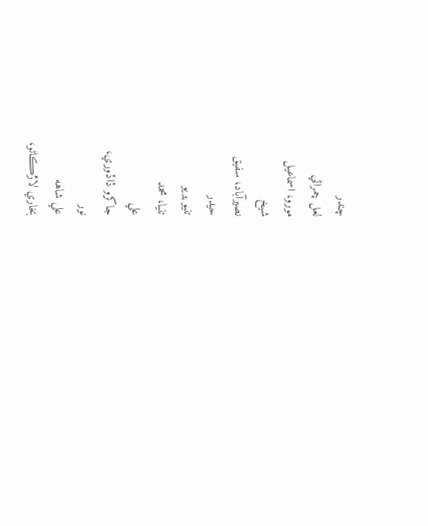چندر
لعل چمراڻي
مورو، اسماعيل
شيخ
نصيرآباد، سفيق
حيدر
تنيو پريو
تنيا، محمد
علي
جاکرو ڏاڏوري،
نور
علي شاهه
بخاري لاڙڪاڻو،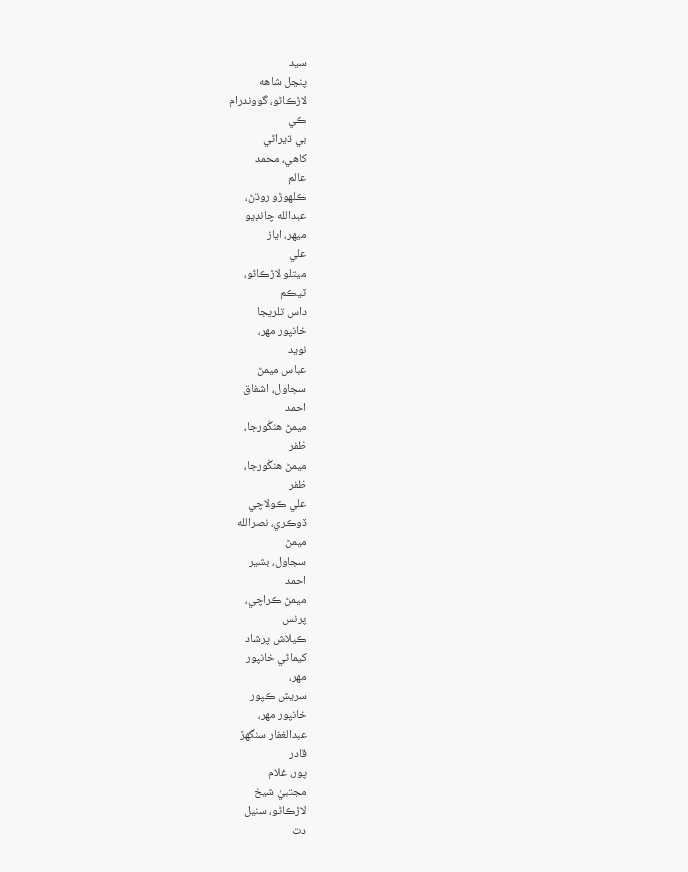سيد
پنڃل شاهه
لاڙڪاڻو، گووندرام
ڪي
بي ڌيراڻي
کاهي، محمد
عالم
ڪلهوڙو روڌڻ،
عبدالله چانڊيو
ميهر، اياز
علي
ميتلو لاڙڪاڻو،
ٽيڪم
داس تلريجا
خانپور مهر،
نويد
عباس ميمڻ
سجاول، اشفاق
احمد
ميمڻ هنڱورجا،
ظفر
ميمڻ هنڱورجا،
ظفر
علي ڪولاچي
ڏوڪري، نصرالله
ميمڻ
سجاول، بشير
احمد
ميمڻ ڪراچي،
پرنس
ڪيلاش پرشاد
کيماڻي خانپور
مهر،
سريش ڪپور
خانپور مهر،
عبدالغفار سنگھڙ
قادر
پور، غلام
مجتبيٰ شيخ
لاڙڪاڻو، سنيل
دت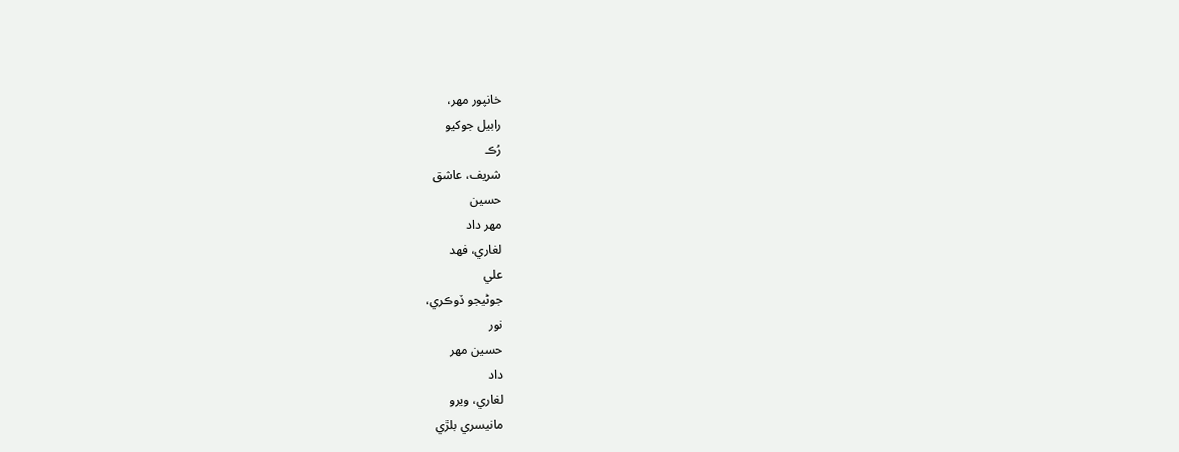خانپور مهر،
رابيل جوکيو
رُڪ
شريف، عاشق
حسين
مهر داد
لغاري، فهد
علي
جوڻيجو ڏوڪري،
نور
حسين مهر
داد
لغاري، ويرو
مانيسري بلڙي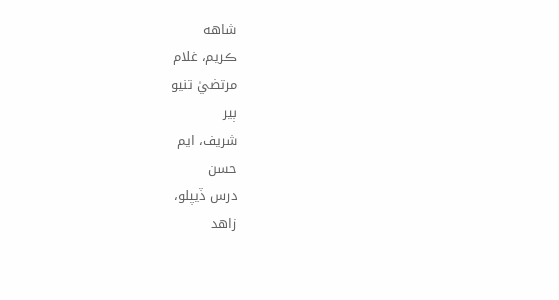شاهه
ڪريم، غلام
مرتضيٰ تنيو
ٻير
شريف، ايم
حسن
درس ڏيپلو،
زاهد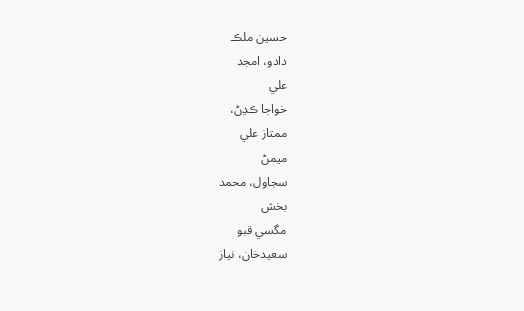حسين ملڪ
دادو، امجد
علي
خواجا ڪڍڻ،
ممتاز علي
ميمڻ
سجاول، محمد
بخش
مگسي قبو
سعيدخان، نياز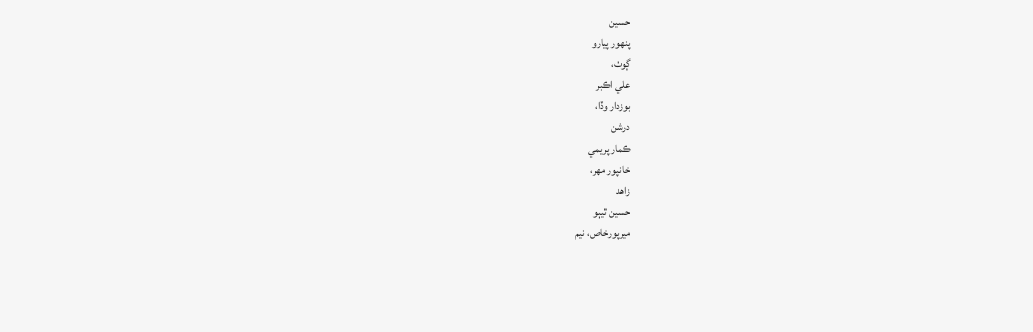حسين
پنهور پيارو
ڳوٺ،
علي اڪبر
بوزدار وڏا،
درشن
ڪمار پريمي
خانپور مهر،
زاهد
حسين ٿيٻو
ميرپورخاص، نيم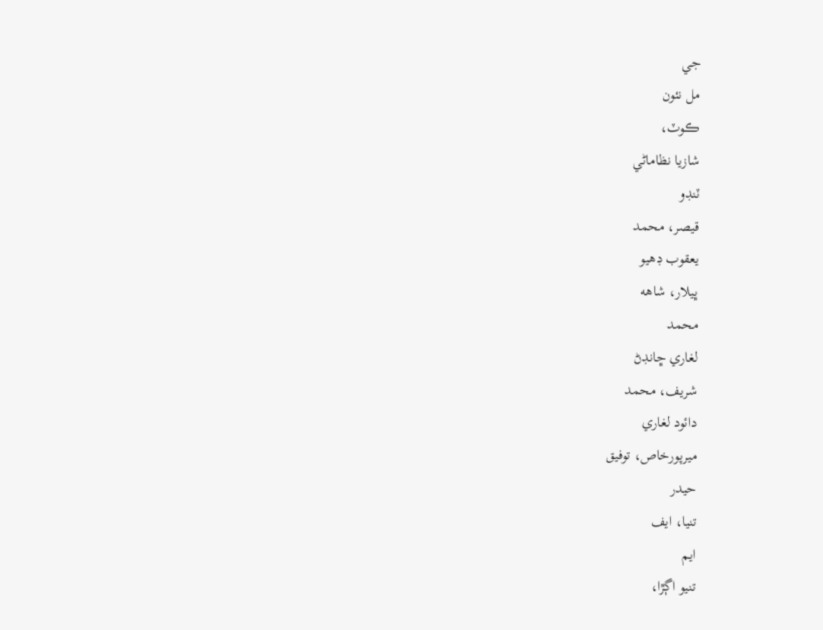جي
مل نئون
ڪوٽ،
شازيا نظاماڻي
ٽنڊو
قيصر، محمد
يعقوب ڊهيو
ڀيلار، شاهه
محمد
لغاري ڇانڊڻ
شريف، محمد
دائود لغاري
ميرپورخاص، توفيق
حيدر
تنيا، ايف
ايم
تنيو اڳڙا،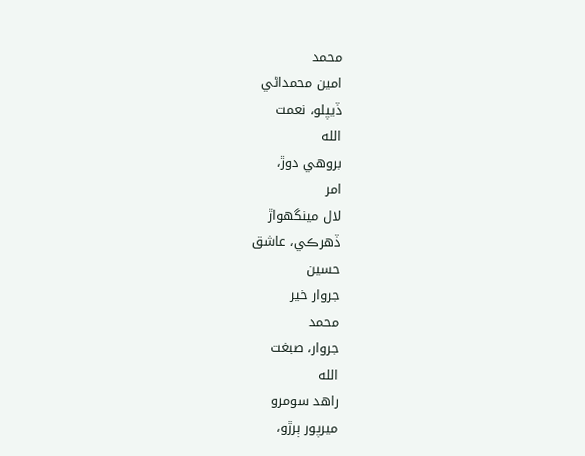محمد
امين محمداڻي
ڏيپلو، نعمت
الله
بروهي دوڙ،
امر
لال مينگهواڙ
ڏهرڪي، عاشق
حسين
جروار خير
محمد
جروار، صبغت
الله
راهد سومرو
ميرپور ٻرڙو،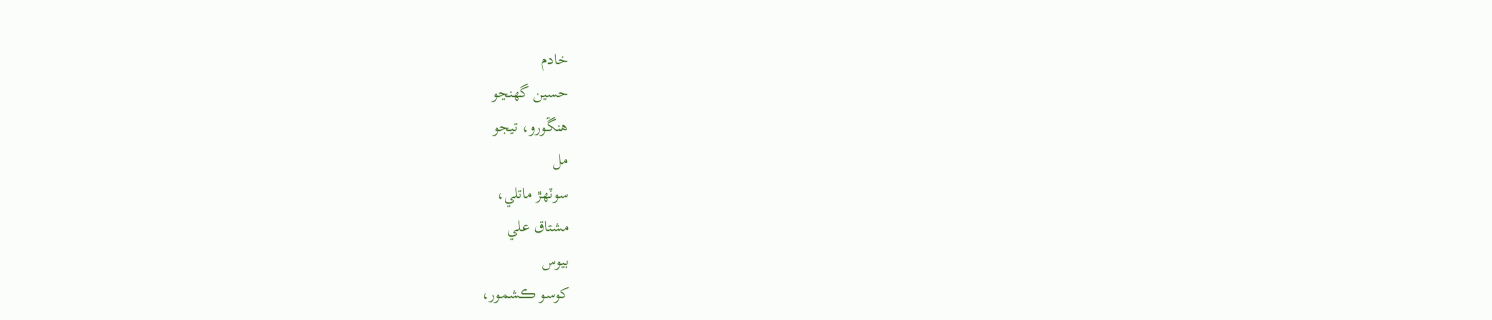خادم
حسين گھنڃو
هنڱورو، تيجو
مل
سوٽهڙ ماتلي،
مشتاق علي
بيوس
کوسو ڪشمور،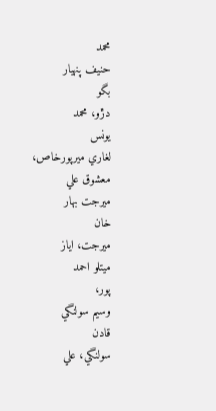محمد
حنيف پنهيار
بگو
دڙو، محمد
يونس
لغاري ميرپورخاص،
معشوق علي
ميرجت بهار
خان
ميرجت، اياز
ميتلو احمد
پور،
وسيم سولنگي
قادن
سولنگي، علي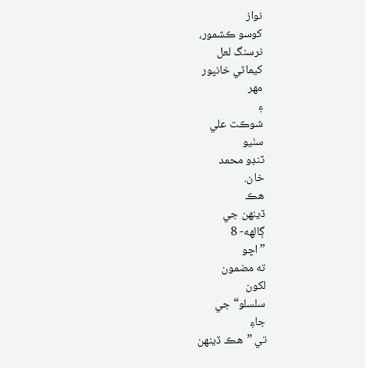نواز
کوسو ڪشمور،
نرسنگ لعل
کيماڻي خانپور
مهر
۽
شوڪت علي
سٺيو
ٽنڊو محمد
خان.
هڪ
ڏينهن جي
ڳالهه- 8
”اچو
ته مضمون
لکون
سلسلو“ جي
جاءِ
تي ”هڪ ڏينهن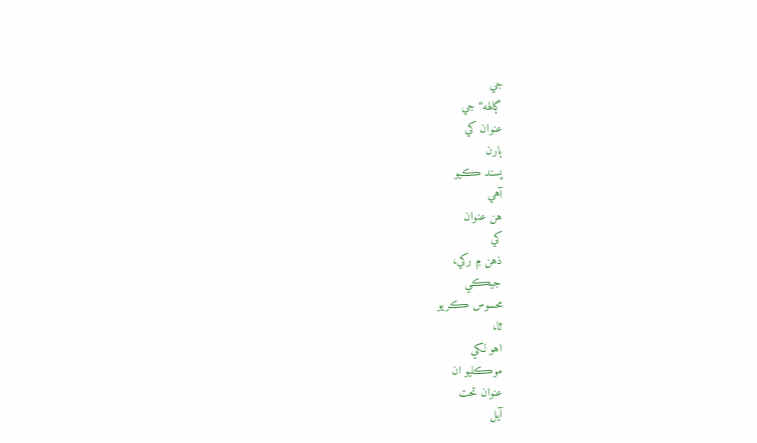جي
ڳالهه“ جي
عنوان کي
ٻارن
پسند ڪيو
آهي
هن عنوان
کي
ذهن ۾ رکي،
جيڪي
محسوس ڪريو
ٿا،
اهو لکي
موڪليو ان
عنوان تحت
آيل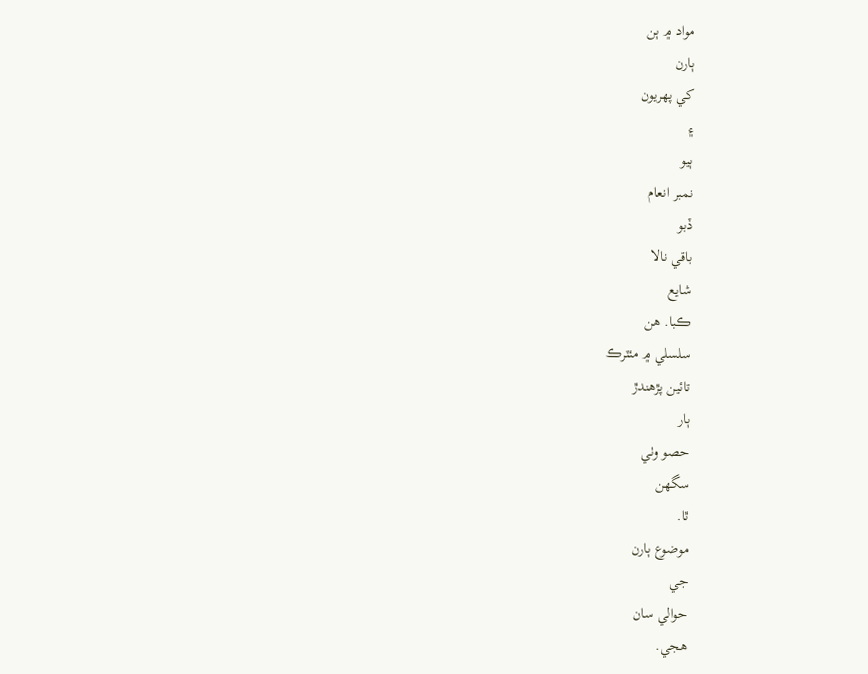مواد ۾ ٻن
ٻارن
کي پهريون
۽
ٻيو
نمبر انعام
ڏبو
باقي نالا
شايع
ڪبا. هن
سلسلي ۾ مئٽرڪ
تائين پڙهندڙ
ٻار
حصو وٺي
سگھن
ٿا.
موضوع ٻارن
جي
حوالي سان
هجي.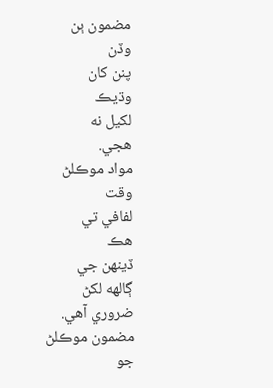مضمون ٻن
وڏن
پنن کان
وڌيڪ
لکيل نه
هجي.
مواد موڪلڻ
وقت
لفافي تي
هڪ
ڏينهن جي
ڳالهه لکڻ
ضروري آهي.
مضمون موڪلڻ
جو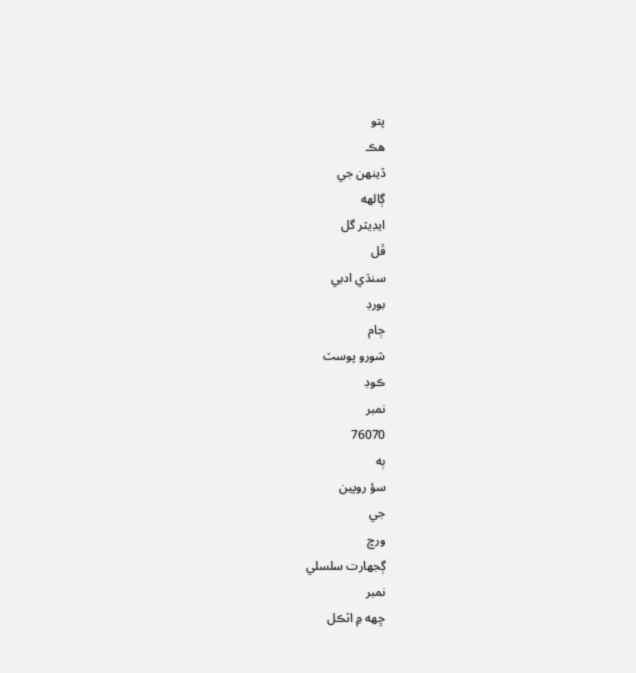پتو
هڪ
ڏينهن جي
ڳالهه
ايڊيٽر گل
ڦل
سنڌي ادبي
بورڊ
ڄام
شورو پوسٽ
ڪوڊ
نمبر
76070
ٻه
سؤ روپين
جي
ورڇ
ڳجھارت سلسلي
نمبر
ڇهه ۾ اٽڪل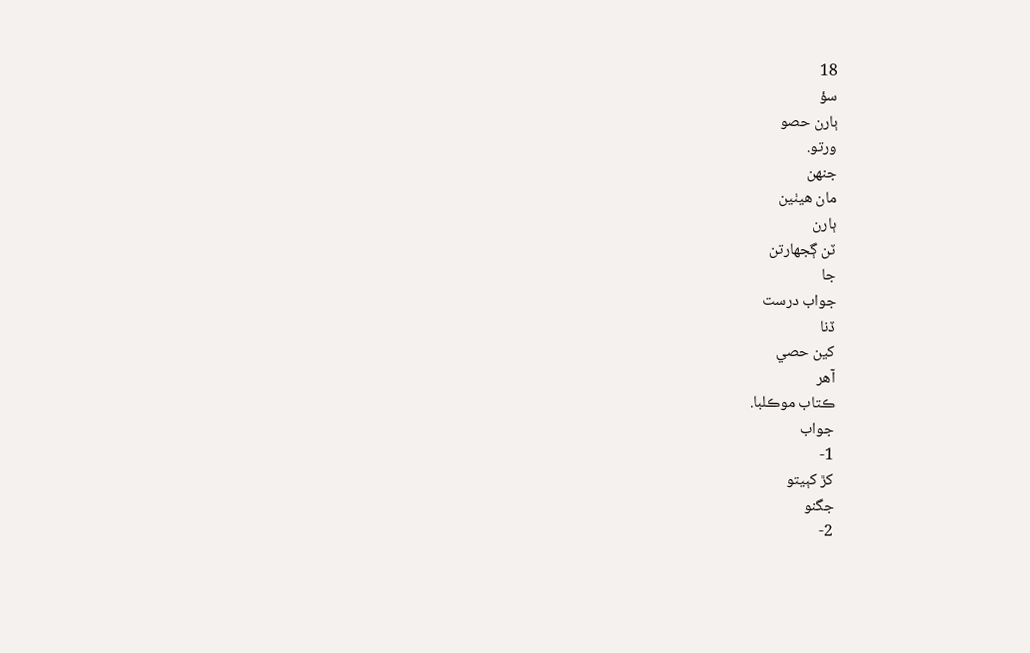18
سؤ
ٻارن حصو
ورتو.
جنهن
مان هيٺين
ٻارن
ٽن ڳجھارتن
جا
جواب درست
ڏنا
کين حصي
آهر
ڪتاب موڪلبا.
جواب
1-
کڙ کٻيتو
جگنو
2-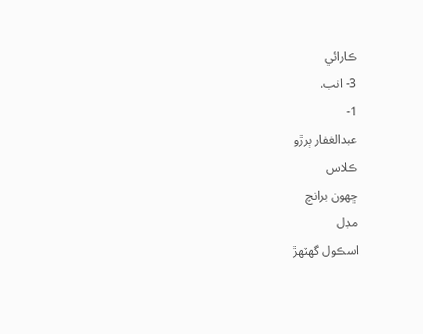ڪارائي
3- انب.
1-
عبدالغفار ٻرڙو
ڪلاس
ڇهون برانچ
مڊل
اسڪول گھٽهڙ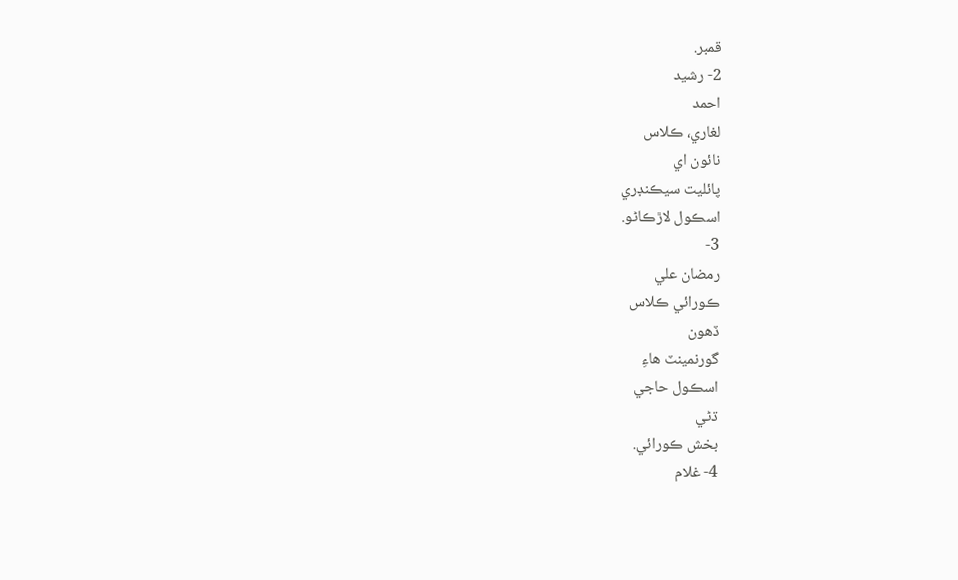قمبر.
2- رشيد
احمد
لغاري، ڪلاس
نائون اي
پائليت سيڪنڊري
اسڪول لاڙڪاڻو.
3-
رمضان علي
ڪورائي ڪلاس
ڏهون
گورنمينٽ هاءِ
اسڪول حاجي
ڌڻي
بخش ڪورائي.
4- غلام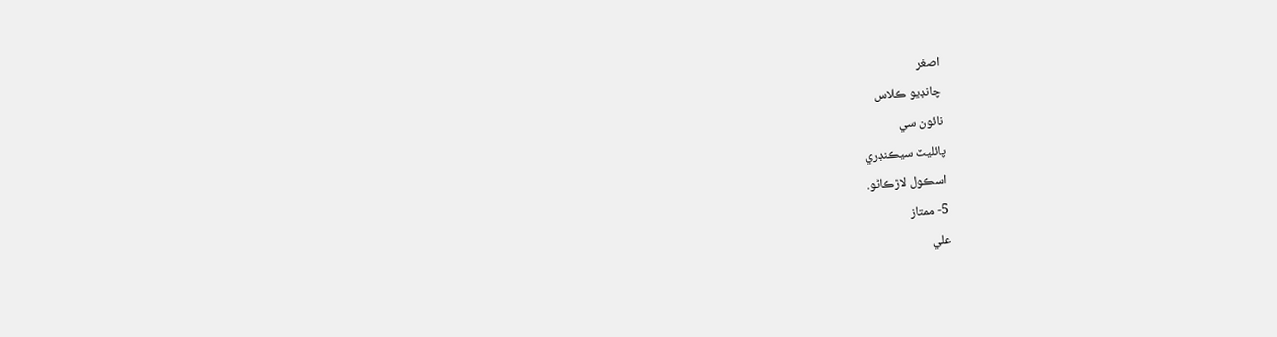اصغر
چانڊيو ڪلاس
نائون سي
پائليٽ سيڪنڊري
اسڪول لاڙڪاڻو.
5- ممتاز
علي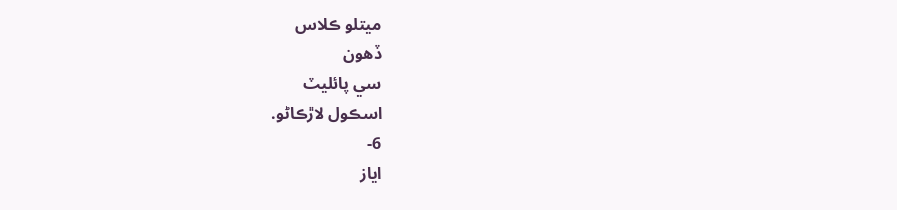ميتلو ڪلاس
ڏهون
سي پائليٽ
اسڪول لاڙڪاڻو.
6-
اياز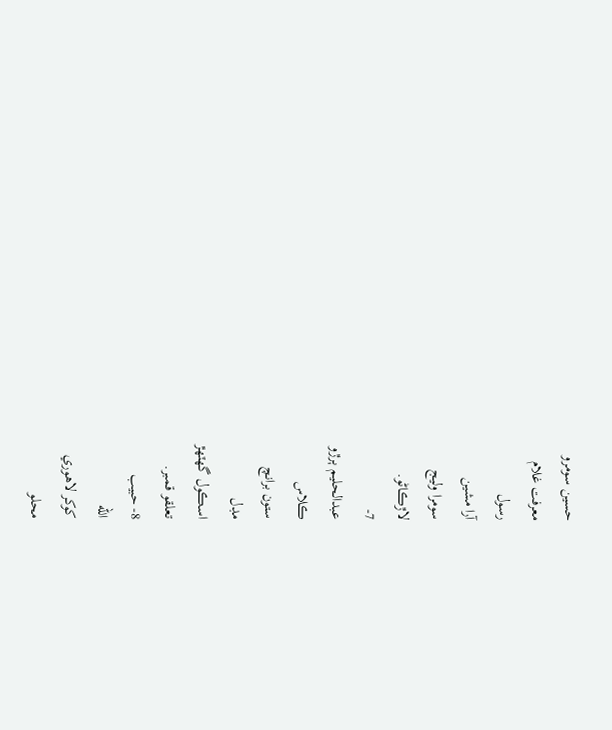حسين سومرو
معرفت غلام
رسول
آرا مشين
سومرا وليج
لاڙڪاڻو.
7-
عبدالحليم ٻرڙو
ڪلاس
ستون برانچ
مڊل
اسڪول گھٽهڙ
تعلقو قمبر.
8- حبيب
الله
کوکر لاهوري
محلو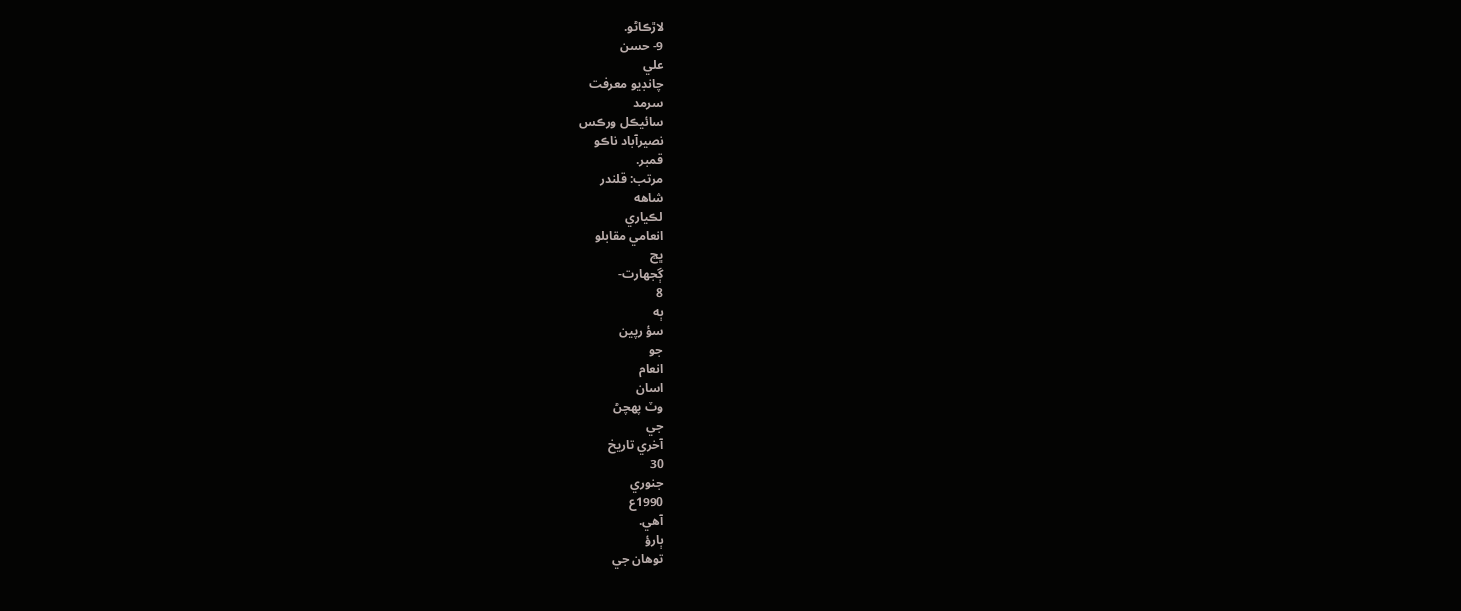لاڙڪاڻو.
9- حسن
علي
چانڊيو معرفت
سرمد
سائيڪل ورڪس
نصيرآباد ناڪو
قمبر.
مرتب: قلندر
شاهه
لڪياري
انعامي مقابلو
ڀڃ
ڳجھارت-
8
ٻه
سؤ رپين
جو
انعام
اسان
وٽ پهچڻ
جي
آخري تاريخ
30
جنوري
1990ع
آهي.
ٻارؤ
توهان جي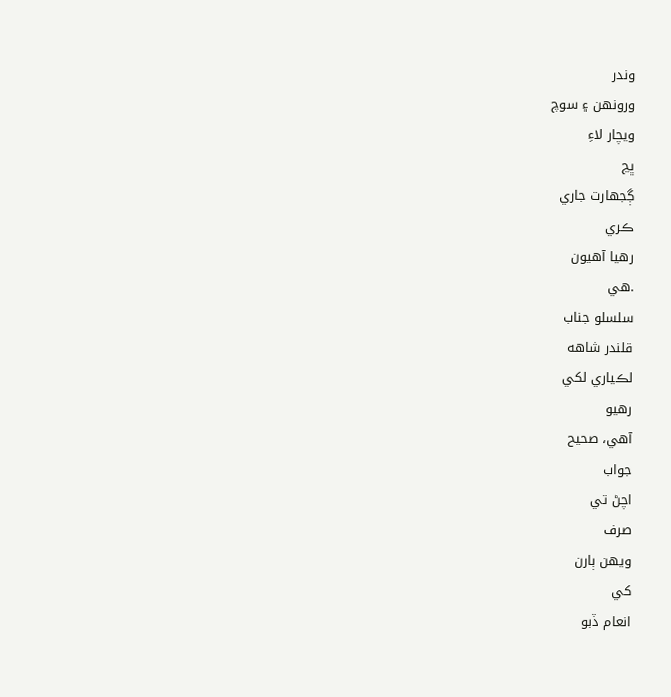وندر
ورونهن ۽ سوچ
ويچار لاءِ
ڀڃ
ڳجھارت جاري
ڪري
رهيا آهيون
.هي
سلسلو جناب
قلندر شاهه
لڪياري لکي
رهيو
آهي، صحيح
جواب
اچڻ تي
صرف
ويهن ٻارن
کي
انعام ڏبو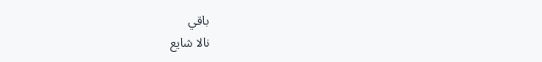باقي
نالا شايع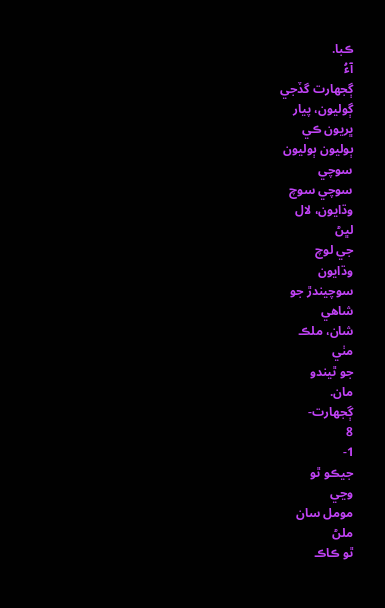ڪبا.
آءُ
ڳجھارت گڏجي
ڳوليون، پيار
ڀريون ڪي
ٻوليون ٻوليون
سوچي
سوچي سوچ
وڌايون، لال
لڀڻ
جي لوچ
وڌايون
سوچيندڙ جو
شاهي
شان، ملڪ
مٺي
جو ٿيندو
مان.
ڳجھارت-
8
1-
جيڪو ٿو
وڃي
مومل سان
ملڻ
ٿو ڪاڪ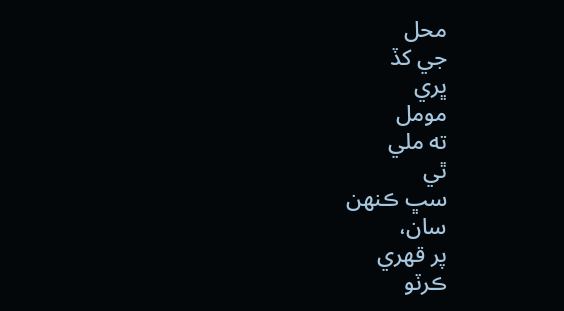محل
جي کڏ
ڀري
مومل
ته ملي
ٿي
سڀ ڪنهن
سان،
پر قهري
ڪرٽو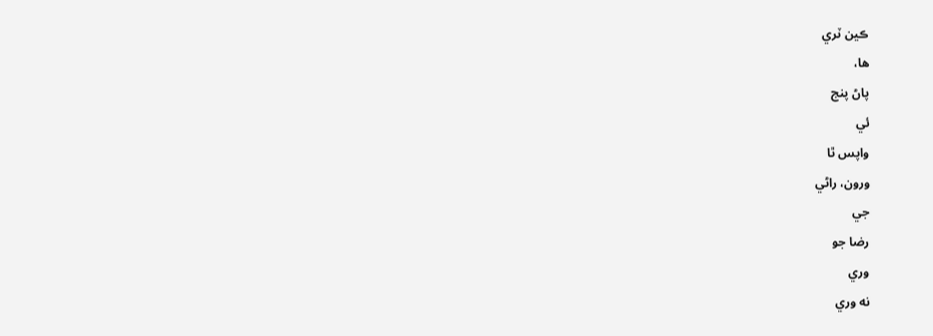ڪين ٽري
ها،
پاڻ پنج
ئي
واپس ٿا
ورون، راڻي
جي
رضا جو
وري
نه وري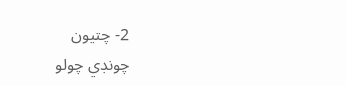2- چتيون
چونڊي چولو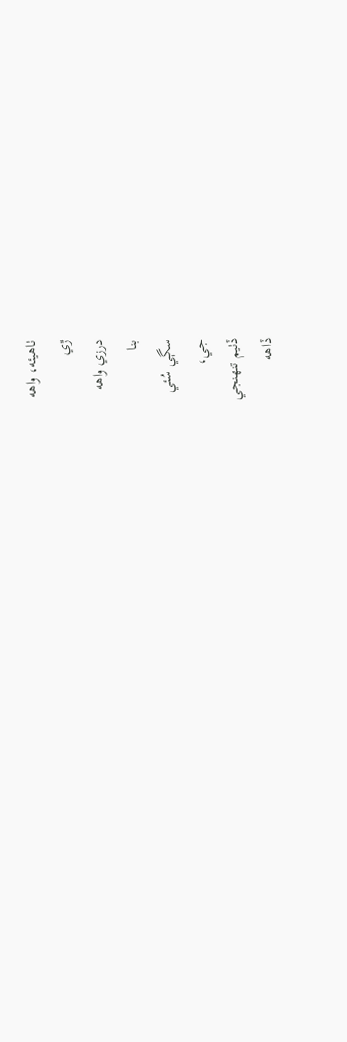ٺاهيئه، واهه
ڙي
درزي واهه
بنا
سڳي سُئي
جي،
ڏٺيم تنهنجي
ڏاهه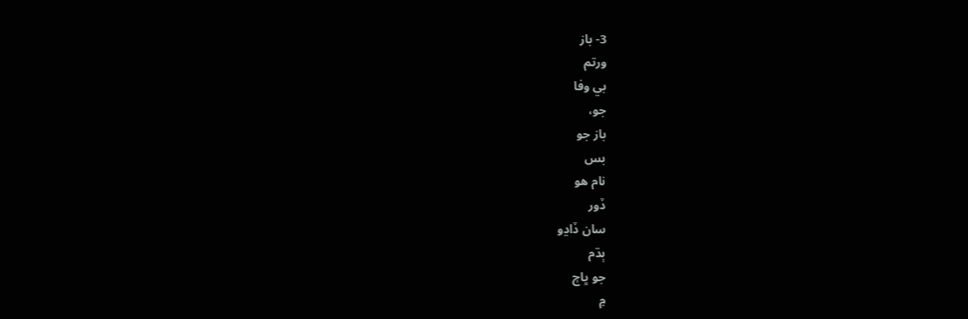3- باز
ورتم
بي وفا
جو،
باز جو
بس
نام هو
ڏور
سان ڏاڍو
ٻڌم
جو ڀاڄ
۾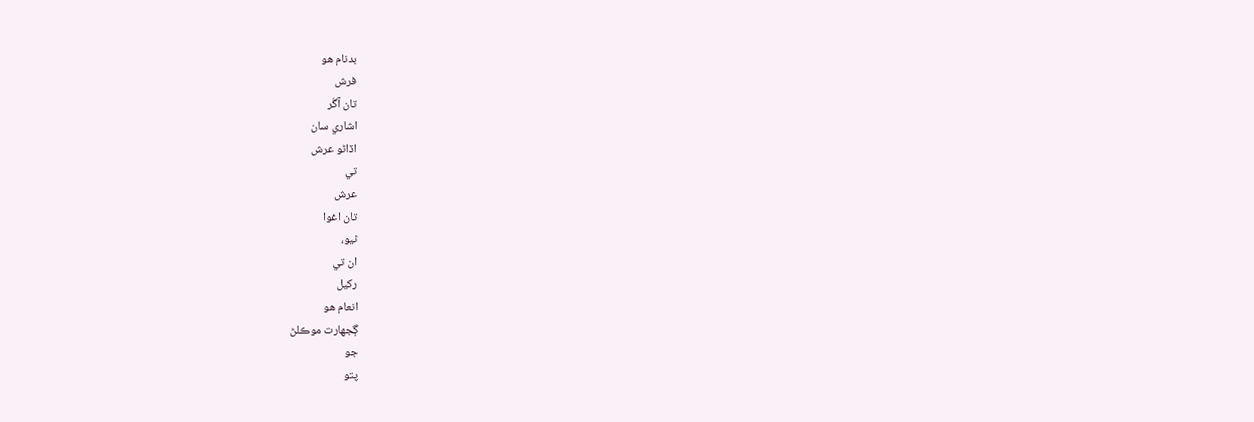بدنام هو
فرش
تان آڱر
اشاري سان
اڏاڻو عرش
تي
عرش
تان اغوا
ٿيو،
ان تي
رکيل
انعام هو
ڳجهارت موڪلڻ
جو
پتو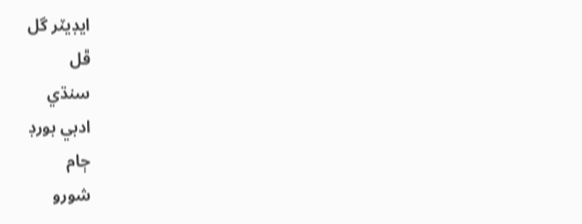ايڊيٽر گل
ڦل
سنڌي
ادبي بورڊ
ڄام
شورو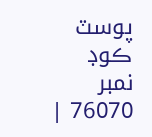پوسٽ
ڪوڊ
نمبر
76070 |